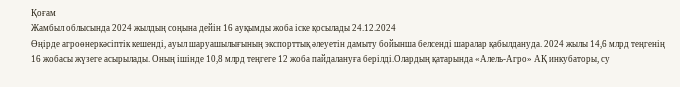Қоғам
Жамбыл облысында 2024 жылдың соңына дейін 16 ауқымды жоба іске қосылады 24.12.2024
Өңірде агроөнеркәсіптік кешенді, ауыл шаруашылығының экспорттық әлеуетін дамыту бойынша белсенді шаралар қабылдануда. 2024 жылы 14,6 млрд теңгенің 16 жобасы жүзеге асырылады. Оның ішінде 10,8 млрд теңгеге 12 жоба пайдалануға берілді.Олардың қатарында «Алель-Агро» АҚ инкубаторы, су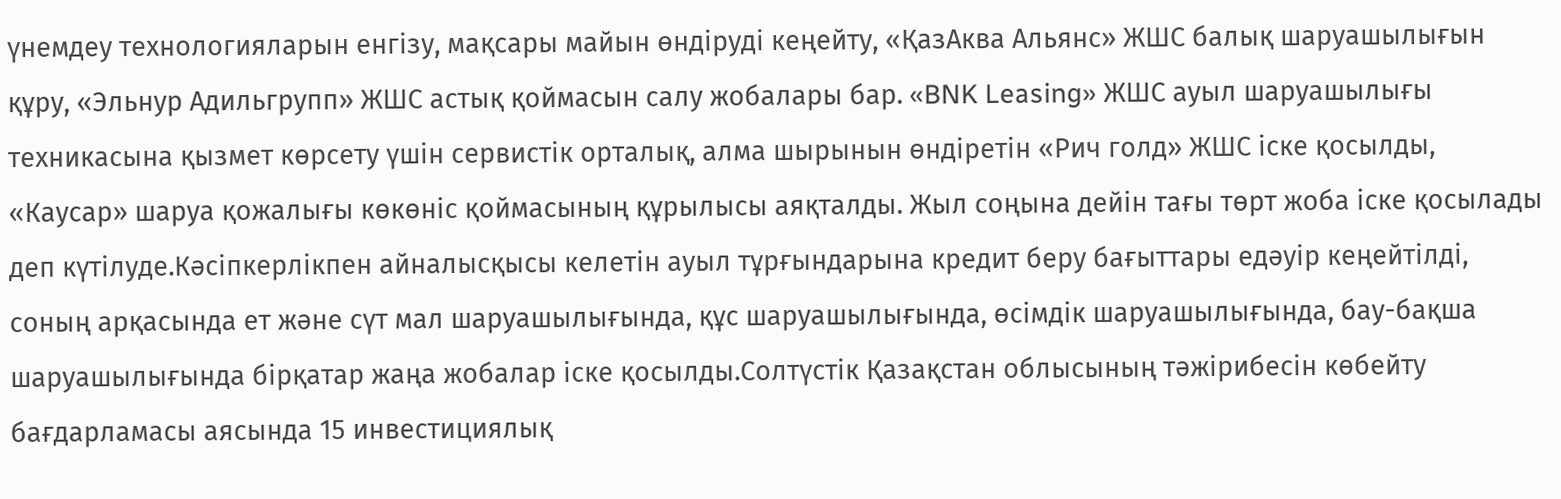үнемдеу технологияларын енгізу, мақсары майын өндіруді кеңейту, «ҚазАква Альянс» ЖШС балық шаруашылығын құру, «Эльнур Адильгрупп» ЖШС астық қоймасын салу жобалары бар. «BNK Leasing» ЖШС ауыл шаруашылығы техникасына қызмет көрсету үшін сервистік орталық, алма шырынын өндіретін «Рич голд» ЖШС іске қосылды, «Каусар» шаруа қожалығы көкөніс қоймасының құрылысы аяқталды. Жыл соңына дейін тағы төрт жоба іске қосылады деп күтілуде.Кәсіпкерлікпен айналысқысы келетін ауыл тұрғындарына кредит беру бағыттары едәуір кеңейтілді, соның арқасында ет және сүт мал шаруашылығында, құс шаруашылығында, өсімдік шаруашылығында, бау-бақша шаруашылығында бірқатар жаңа жобалар іске қосылды.Солтүстік Қазақстан облысының тәжірибесін көбейту бағдарламасы аясында 15 инвестициялық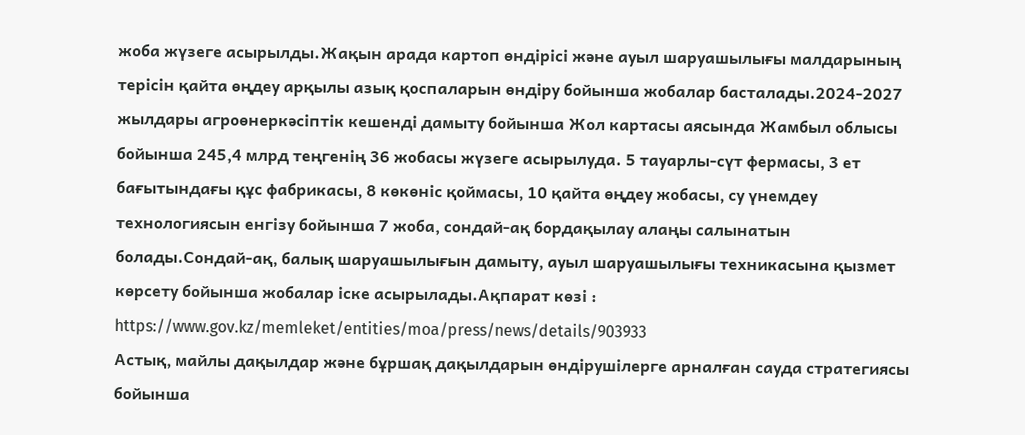жоба жүзеге асырылды.Жақын арада картоп өндірісі және ауыл шаруашылығы малдарының терісін қайта өңдеу арқылы азық қоспаларын өндіру бойынша жобалар басталады.2024-2027 жылдары агроөнеркәсіптік кешенді дамыту бойынша Жол картасы аясында Жамбыл облысы бойынша 245,4 млрд теңгенің 36 жобасы жүзеге асырылуда. 5 тауарлы-сүт фермасы, 3 ет бағытындағы құс фабрикасы, 8 көкөніс қоймасы, 10 қайта өңдеу жобасы, су үнемдеу технологиясын енгізу бойынша 7 жоба, сондай-ақ бордақылау алаңы салынатын болады.Сондай-ақ, балық шаруашылығын дамыту, ауыл шаруашылығы техникасына қызмет көрсету бойынша жобалар іске асырылады.Ақпарат көзі : https://www.gov.kz/memleket/entities/moa/press/news/details/903933
Астық, майлы дақылдар және бұршақ дақылдарын өндірушілерге арналған сауда стратегиясы бойынша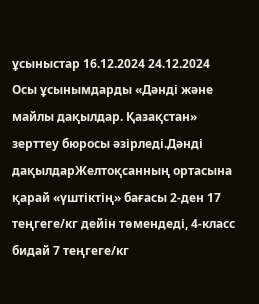ұсыныстар 16.12.2024 24.12.2024
Осы ұсынымдарды «Дәнді және майлы дақылдар. Қазақстан» зерттеу бюросы әзірледі.Дәнді дақылдарЖелтоқсанның ортасына қарай «үштіктің» бағасы 2-ден 17 теңгеге/кг дейін төмендеді, 4-класс бидай 7 теңгеге/кг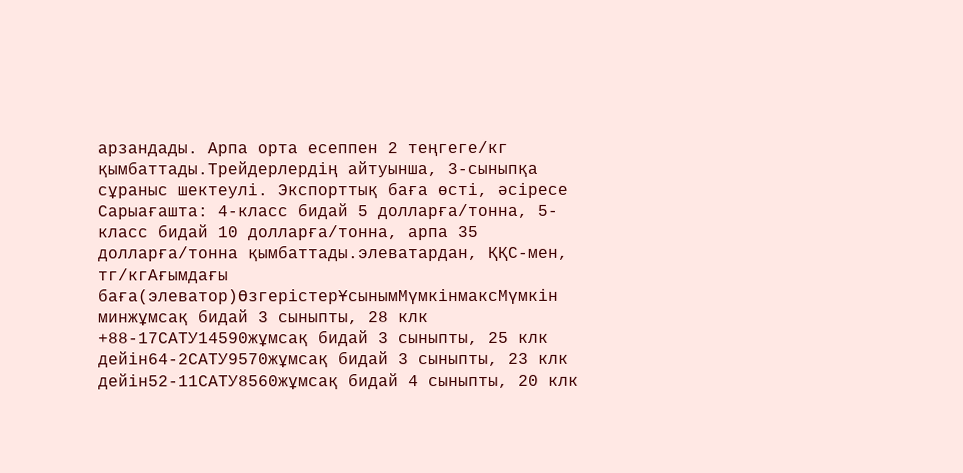арзандады. Арпа орта есеппен 2 теңгеге/кг қымбаттады.Трейдерлердің айтуынша, 3-сыныпқа сұраныс шектеулі. Экспорттық баға өсті, әсіресе Сарыағашта: 4-класс бидай 5 долларға/тонна, 5-класс бидай 10 долларға/тонна, арпа 35 долларға/тонна қымбаттады.элеватардан, ҚҚС-мен, тг/кгАғымдағы баға(элеватор)ӨзгерістерҰсынымМүмкінмаксМүмкін минжұмсақ бидай 3 сыныпты, 28 клк +88-17САТУ14590жұмсақ бидай 3 сыныпты, 25 клк дейін64-2САТУ9570жұмсақ бидай 3 сыныпты, 23 клк дейін52-11САТУ8560жұмсақ бидай 4 сыныпты, 20 клк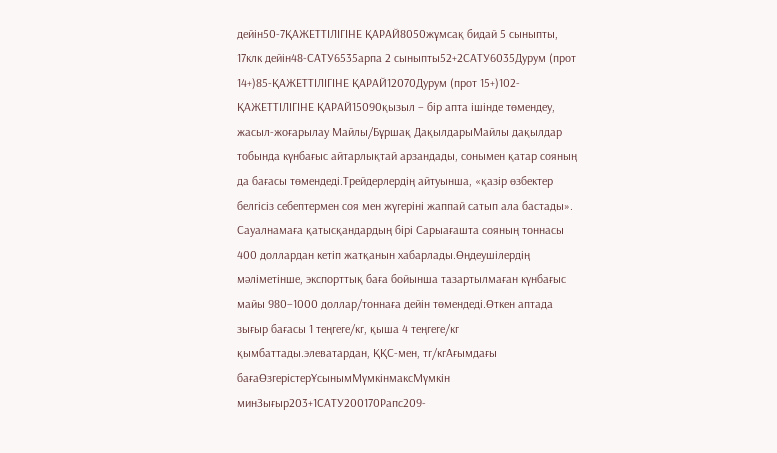дейін50-7ҚАЖЕТТІЛІГІНЕ ҚАРАЙ8050жұмсақ бидай 5 сыныпты, 17клк дейін48-САТУ6535арпа 2 сыныпты52+2САТУ6035Дурум (прот 14+)85-ҚАЖЕТТІЛІГІНЕ ҚАРАЙ12070Дурум (прот 15+)102-ҚАЖЕТТІЛІГІНЕ ҚАРАЙ15090қызыл – бір апта ішінде төмендеу, жасыл-жоғарылау Майлы/Бұршақ ДақылдарыМайлы дақылдар тобында күнбағыс айтарлықтай арзандады, сонымен қатар сояның да бағасы төмендеді.Трейдерлердің айтуынша, «қазір өзбектер белгісіз себептермен соя мен жүгеріні жаппай сатып ала бастады». Сауалнамаға қатысқандардың бірі Сарыағашта сояның тоннасы 400 доллардан кетіп жатқанын хабарлады.Өңдеушілердің мәліметінше, экспорттық баға бойынша тазартылмаған күнбағыс майы 980–1000 доллар/тоннаға дейін төмендеді.Өткен аптада зығыр бағасы 1 теңгеге/кг, қыша 4 теңгеге/кг қымбаттады.элеватардан, ҚҚС-мен, тг/кгАғымдағы бағаӨзгерістерҰсынымМүмкінмаксМүмкін минЗығыр203+1САТУ200170Рапс209-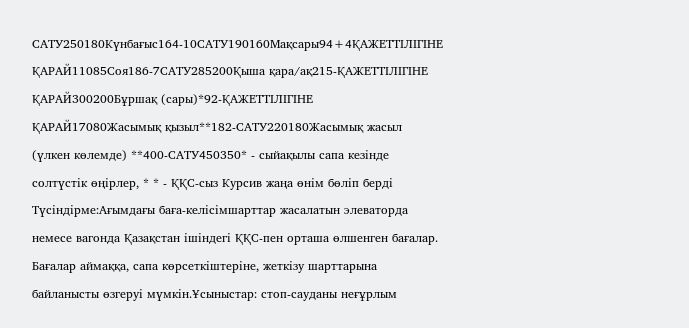САТУ250180Күнбағыс164-10САТУ190160Мақсары94+4ҚАЖЕТТІЛІГІНЕ ҚАРАЙ11085Соя186-7САТУ285200Қыша қара/ақ215-ҚАЖЕТТІЛІГІНЕ ҚАРАЙ300200Бұршақ (сары)*92-ҚАЖЕТТІЛІГІНЕ ҚАРАЙ17080Жасымық қызыл**182-САТУ220180Жасымық жасыл (үлкен көлемде) **400-САТУ450350* - сыйақылы сапа кезінде солтүстік өңірлер, * * - ҚҚС-сыз Курсив жаңа өнім бөліп берді Түсіндірме:Ағымдағы баға-келісімшарттар жасалатын элеваторда немесе вагонда Қазақстан ішіндегі ҚҚС-пен орташа өлшенген бағалар. Бағалар аймаққа, сапа көрсеткіштеріне, жеткізу шарттарына байланысты өзгеруі мүмкін.Ұсыныстар: стоп-сауданы неғұрлым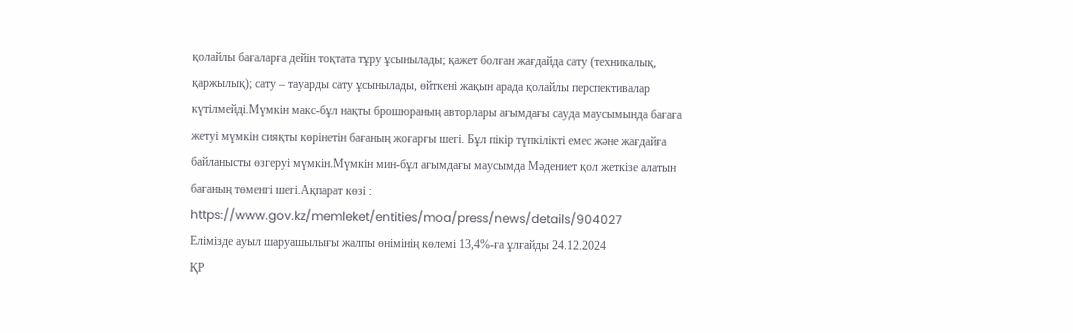қолайлы бағаларға дейін тоқтата тұру ұсынылады; қажет болған жағдайда сату (техникалық, қаржылық); сату – тауарды сату ұсынылады, өйткені жақын арада қолайлы перспективалар күтілмейді.Мүмкін макс-бұл нақты брошюраның авторлары ағымдағы сауда маусымында бағаға жетуі мүмкін сияқты көрінетін бағаның жоғарғы шегі. Бұл пікір түпкілікті емес және жағдайға байланысты өзгеруі мүмкін.Мүмкін мин-бұл ағымдағы маусымда Мәдениет қол жеткізе алатын бағаның төменгі шегі.Ақпарат көзі : https://www.gov.kz/memleket/entities/moa/press/news/details/904027
Елімізде ауыл шаруашылығы жалпы өнімінің көлемі 13,4%-ға ұлғайды 24.12.2024
ҚР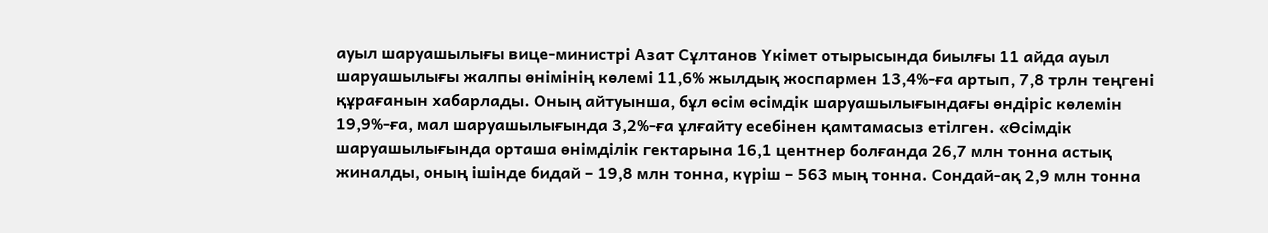ауыл шаруашылығы вице-министрі Азат Сұлтанов Үкімет отырысында биылғы 11 айда ауыл шаруашылығы жалпы өнімінің көлемі 11,6% жылдық жоспармен 13,4%-ға артып, 7,8 трлн теңгені құрағанын хабарлады. Оның айтуынша, бұл өсім өсімдік шаруашылығындағы өндіріс көлемін 19,9%-ға, мал шаруашылығында 3,2%-ға ұлғайту есебінен қамтамасыз етілген. «Өсімдік шаруашылығында орташа өнімділік гектарына 16,1 центнер болғанда 26,7 млн тонна астық жиналды, оның ішінде бидай – 19,8 млн тонна, күріш – 563 мың тонна. Сондай-ақ 2,9 млн тонна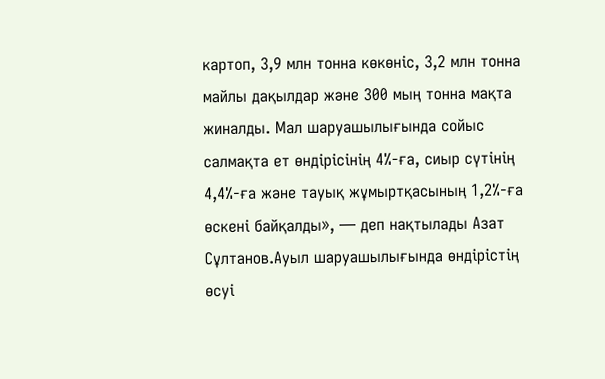картоп, 3,9 млн тонна көкөніс, 3,2 млн тонна майлы дақылдар және 300 мың тонна мақта жиналды. Мал шаруашылығында сойыс салмақта ет өндірісінің 4%-ға, сиыр сүтінің 4,4%-ға және тауық жұмыртқасының 1,2%-ға өскені байқалды», — деп нақтылады Азат Сұлтанов.Ауыл шаруашылығында өндірістің өсуі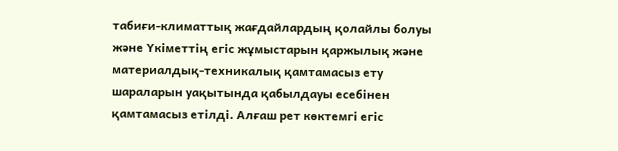табиғи-климаттық жағдайлардың қолайлы болуы және Үкіметтің егіс жұмыстарын қаржылық және материалдық-техникалық қамтамасыз ету шараларын уақытында қабылдауы есебінен қамтамасыз етілді. Алғаш рет көктемгі егіс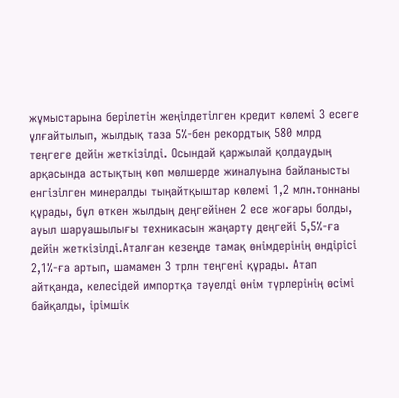жұмыстарына берілетін жеңілдетілген кредит көлемі 3 есеге ұлғайтылып, жылдық таза 5%-бен рекордтық 580 млрд теңгеге дейін жеткізілді. Осындай қаржылай қолдаудың арқасында астықтың көп мөлшерде жиналуына байланысты енгізілген минералды тыңайтқыштар көлемі 1,2 млн.тоннаны құрады, бұл өткен жылдың деңгейінен 2 есе жоғары болды, ауыл шаруашылығы техникасын жаңарту деңгейі 5,5%-ға дейін жеткізілді.Аталған кезеңде тамақ өнімдерінің өндірісі 2,1%-ға артып, шамамен 3 трлн теңгені құрады. Атап айтқанда, келесідей импортқа тәуелді өнім түрлерінің өсімі байқалды, ірімшік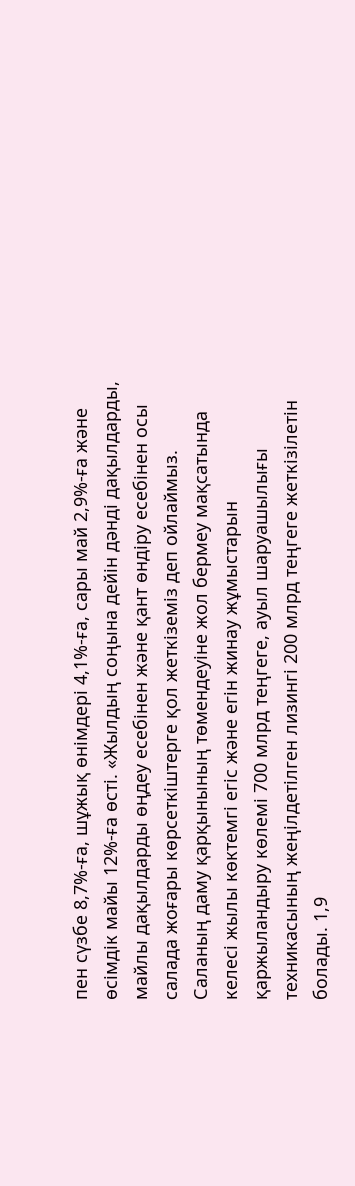пен сүзбе 8,7%-ға, шұжық өнімдері 4,1%-ға, сары май 2,9%-ға және өсімдік майы 12%-ға өсті. «Жылдың соңына дейін дәнді дақылдарды, майлы дақылдарды өңдеу есебінен және қант өндіру есебінен осы салада жоғары көрсеткіштерге қол жеткіземіз деп ойлаймыз. Саланың даму қарқынының төмендеуіне жол бермеу мақсатында келесі жылы көктемгі егіс және егін жинау жұмыстарын қаржыландыру көлемі 700 млрд теңгеге, ауыл шаруашылығы техникасының жеңілдетілген лизингі 200 млрд теңгеге жеткізілетін болады. 1,9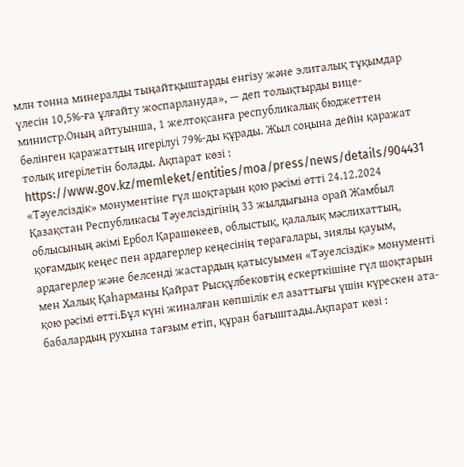млн тонна минералды тыңайтқыштарды енгізу және элиталық тұқымдар үлесін 10,5%-ға ұлғайту жоспарлануда», — деп толықтырды вице-министр.Оның айтуынша, 1 желтоқсанға республикалық бюджеттен бөлінген қаражаттың игерілуі 79%-ды құрады. Жыл соңына дейін қаражат толық игерілетін болады. Ақпарат көзі : https://www.gov.kz/memleket/entities/moa/press/news/details/904431
«Тәуелсіздік» монументіне гүл шоқтарын қою рәсімі өтті 24.12.2024
Қазақстан Республикасы Тәуелсіздігінің 33 жылдығына орай Жамбыл облысының әкімі Ербол Қарашөкеев, облыстық, қалалық мәслихаттың, қоғамдық кеңес пен ардагерлер кеңесінің төрағалары, зиялы қауым, ардагерлер және белсенді жастардың қатысуымен «Тәуелсіздік» монументі мен Халық Қаһарманы Қайрат Рысқұлбековтің ескерткішіне гүл шоқтарын қою рәсімі өтті.Бұл күні жиналған көпшілік ел азаттығы үшін күрескен ата-бабалардың рухына тағзым етіп, құран бағыштады.Ақпарат көзі :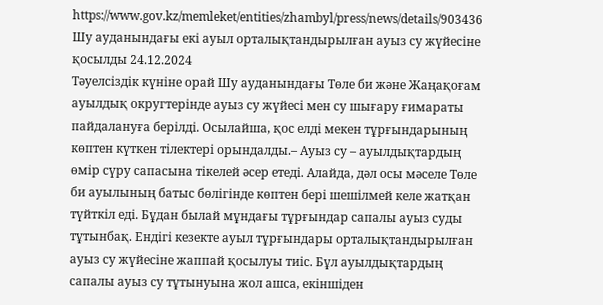https://www.gov.kz/memleket/entities/zhambyl/press/news/details/903436
Шу ауданындағы екі ауыл орталықтандырылған ауыз су жүйесіне қосылды 24.12.2024
Тәуелсіздік күніне орай Шу ауданындағы Төле би және Жаңақоғам ауылдық округтерінде ауыз су жүйесі мен су шығару ғимараты пайдалануға берілді. Осылайша, қос елді мекен тұрғындарының көптен күткен тілектері орындалды.– Ауыз су – ауылдықтардың өмір сүру сапасына тікелей әсер етеді. Алайда, дәл осы мәселе Төле би ауылының батыс бөлігінде көптен бері шешілмей келе жатқан түйткіл еді. Бұдан былай мұндағы тұрғындар сапалы ауыз суды тұтынбақ. Ендігі кезекте ауыл тұрғындары орталықтандырылған ауыз су жүйесіне жаппай қосылуы тиіс. Бұл ауылдықтардың сапалы ауыз су тұтынуына жол ашса, екіншіден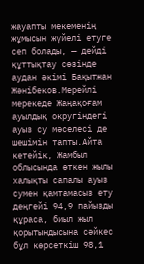жауапты мекеменің жұмысын жүйелі етуге сеп болады, — дейді құттықтау сөзінде аудан әкімі Бақытжан Жәнібеков.Мерейлі мерекеде Жаңақоғам ауылдық округіндегі ауыз су мәселесі де шешімін тапты.Айта кетейік, Жамбыл облысында өткен жылы халықты сапалы ауыз сумен қамтамасыз ету деңгейі 94,9 пайызды құраса, биыл жыл қорытындысына сәйкес бұл көрсеткіш 98,1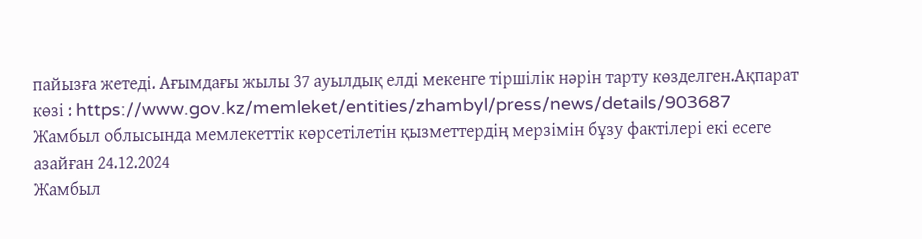пайызға жетеді. Ағымдағы жылы 37 ауылдық елді мекенге тіршілік нәрін тарту көзделген.Ақпарат көзі : https://www.gov.kz/memleket/entities/zhambyl/press/news/details/903687
Жамбыл облысында мемлекеттік көрсетілетін қызметтердің мерзімін бұзу фактілері екі есеге азайған 24.12.2024
Жамбыл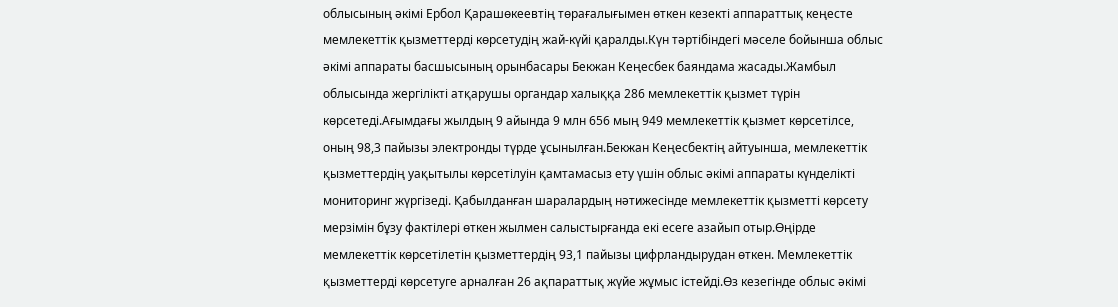облысының әкімі Ербол Қарашөкеевтің төрағалығымен өткен кезекті аппараттық кеңесте мемлекеттік қызметтерді көрсетудің жай-күйі қаралды.Күн тәртібіндегі мәселе бойынша облыс әкімі аппараты басшысының орынбасары Бекжан Кеңесбек баяндама жасады.Жамбыл облысында жергілікті атқарушы органдар халыққа 286 мемлекеттік қызмет түрін көрсетеді.Ағымдағы жылдың 9 айында 9 млн 656 мың 949 мемлекеттік қызмет көрсетілсе, оның 98,3 пайызы электронды түрде ұсынылған.Бекжан Кеңесбектің айтуынша, мемлекеттік қызметтердің уақытылы көрсетілуін қамтамасыз ету үшін облыс әкімі аппараты күнделікті мониторинг жүргізеді. Қабылданған шаралардың нәтижесінде мемлекеттік қызметті көрсету мерзімін бұзу фактілері өткен жылмен салыстырғанда екі есеге азайып отыр.Өңірде мемлекеттік көрсетілетін қызметтердің 93,1 пайызы цифрландырудан өткен. Мемлекеттік қызметтерді көрсетуге арналған 26 ақпараттық жүйе жұмыс істейді.Өз кезегінде облыс әкімі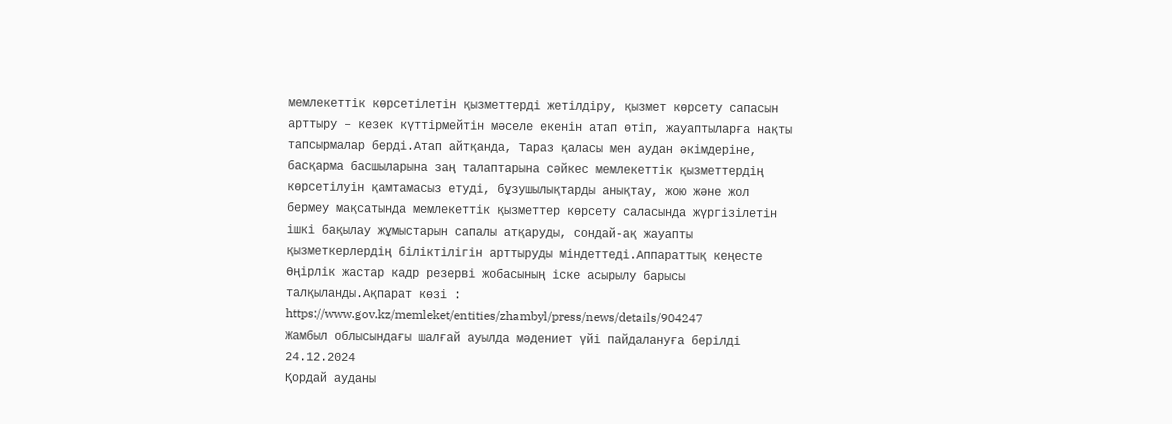мемлекеттік көрсетілетін қызметтерді жетілдіру, қызмет көрсету сапасын арттыру – кезек күттірмейтін мәселе екенін атап өтіп, жауаптыларға нақты тапсырмалар берді.Атап айтқанда, Тараз қаласы мен аудан әкімдеріне, басқарма басшыларына заң талаптарына сәйкес мемлекеттік қызметтердің көрсетілуін қамтамасыз етуді, бұзушылықтарды анықтау, жою және жол бермеу мақсатында мемлекеттік қызметтер көрсету саласында жүргізілетін ішкі бақылау жұмыстарын сапалы атқаруды, сондай-ақ жауапты қызметкерлердің біліктілігін арттыруды міндеттеді.Аппараттық кеңесте Өңірлік жастар кадр резерві жобасының іске асырылу барысы талқыланды.Ақпарат көзі : https://www.gov.kz/memleket/entities/zhambyl/press/news/details/904247
Жамбыл облысындағы шалғай ауылда мәдениет үйі пайдалануға берілді 24.12.2024
Қордай ауданы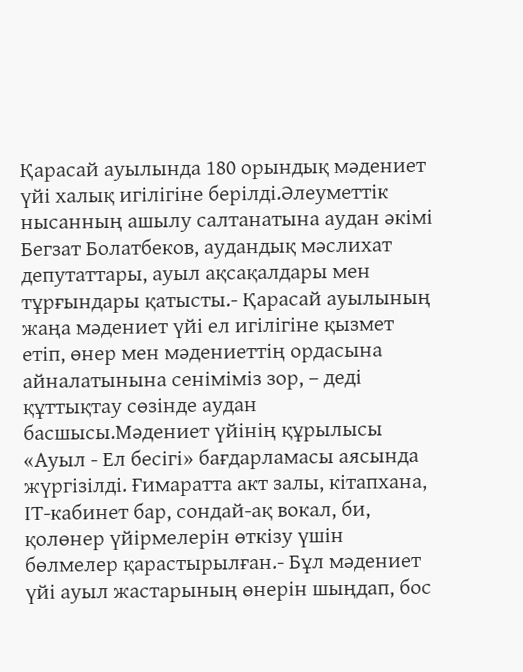Қарасай ауылында 180 орындық мәдениет үйі халық игілігіне берілді.Әлеуметтік нысанның ашылу салтанатына аудан әкімі Бегзат Болатбеков, аудандық мәслихат депутаттары, ауыл ақсақалдары мен тұрғындары қатысты.- Қарасай ауылының жаңа мәдениет үйі ел игілігіне қызмет етіп, өнер мен мәдениеттің ордасына айналатынына сеніміміз зор, – деді құттықтау сөзінде аудан басшысы.Мәдениет үйінің құрылысы «Ауыл - Ел бесігі» бағдарламасы аясында жүргізілді. Ғимаратта акт залы, кітапхана, ІТ-кабинет бар, сондай-ақ вокал, би, қолөнер үйірмелерін өткізу үшін бөлмелер қарастырылған.- Бұл мәдениет үйі ауыл жастарының өнерін шыңдап, бос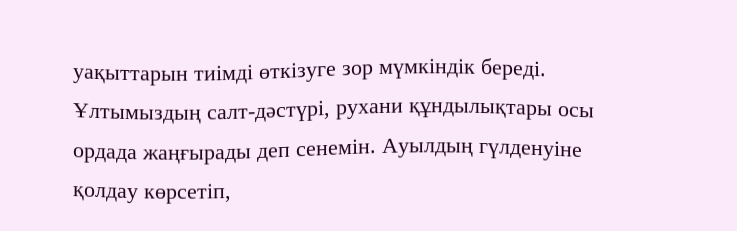уақыттарын тиімді өткізуге зор мүмкіндік береді. Ұлтымыздың салт-дәстүрі, рухани құндылықтары осы ордада жаңғырады деп сенемін. Ауылдың гүлденуіне қолдау көрсетіп,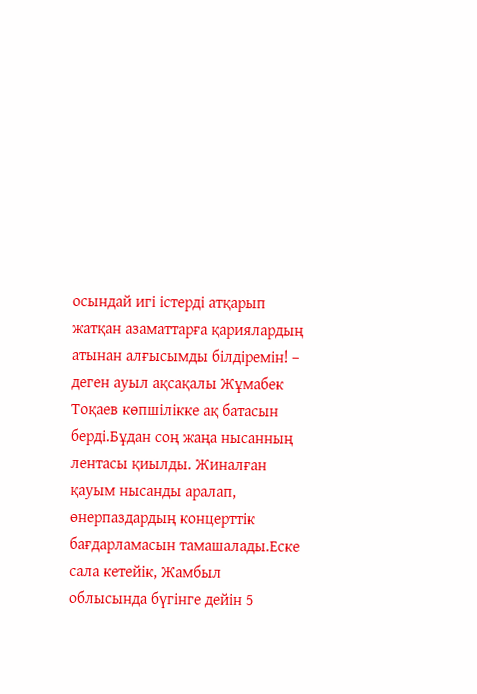осындай игі істерді атқарып жатқан азаматтарға қариялардың атынан алғысымды білдіремін! – деген ауыл ақсақалы Жұмабек Тоқаев көпшілікке ақ батасын берді.Бұдан соң жаңа нысанның лентасы қиылды. Жиналған қауым нысанды аралап, өнерпаздардың концерттік бағдарламасын тамашалады.Еске сала кетейік, Жамбыл облысында бүгінге дейін 5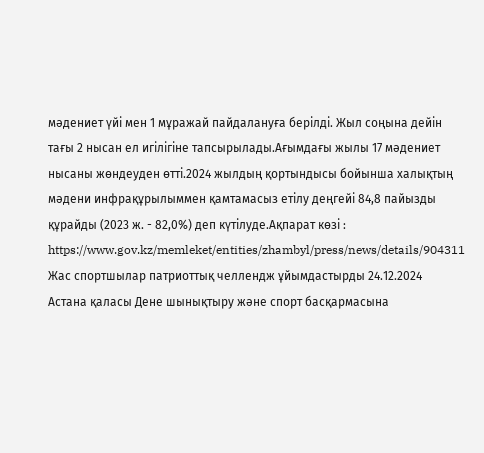мәдениет үйі мен 1 мұражай пайдалануға берілді. Жыл соңына дейін тағы 2 нысан ел игілігіне тапсырылады.Ағымдағы жылы 17 мәдениет нысаны жөндеуден өтті.2024 жылдың қортындысы бойынша халықтың мәдени инфрақұрылыммен қамтамасыз етілу деңгейі 84,8 пайызды құрайды (2023 ж. - 82,0%) деп күтілуде.Ақпарат көзі : https://www.gov.kz/memleket/entities/zhambyl/press/news/details/904311
Жас спортшылар патриоттық челлендж ұйымдастырды 24.12.2024
Астана қаласы Дене шынықтыру және спорт басқармасына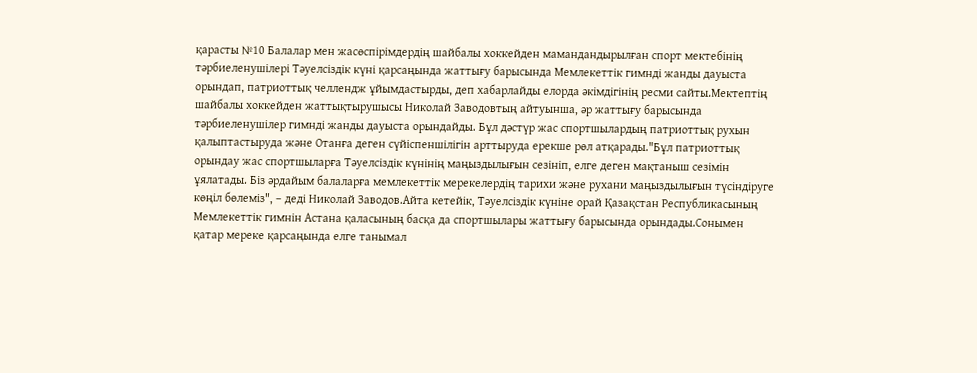қарасты №10 Балалар мен жасөспірімдердің шайбалы хоккейден мамандандырылған спорт мектебінің тәрбиеленушілері Тәуелсіздік күні қарсаңында жаттығу барысында Мемлекеттік гимнді жанды дауыста орындап, патриоттық челлендж ұйымдастырды, деп хабарлайды елорда әкімдігінің ресми сайты.Мектептің шайбалы хоккейден жаттықтырушысы Николай Заводовтың айтуынша, әр жаттығу барысында тәрбиеленушілер гимнді жанды дауыста орындайды. Бұл дәстүр жас спортшылардың патриоттық рухын қалыптастыруда және Отанға деген сүйіспеншілігін арттыруда ерекше рөл атқарады."Бұл патриоттық орындау жас спортшыларға Тәуелсіздік күнінің маңыздылығын сезініп, елге деген мақтаныш сезімін ұялатады. Біз әрдайым балаларға мемлекеттік мерекелердің тарихи және рухани маңыздылығын түсіндіруге көңіл бөлеміз", – деді Николай Заводов.Айта кетейік, Тәуелсіздік күніне орай Қазақстан Республикасының Мемлекеттік гимнін Астана қаласының басқа да спортшылары жаттығу барысында орындады.Сонымен қатар мереке қарсаңында елге танымал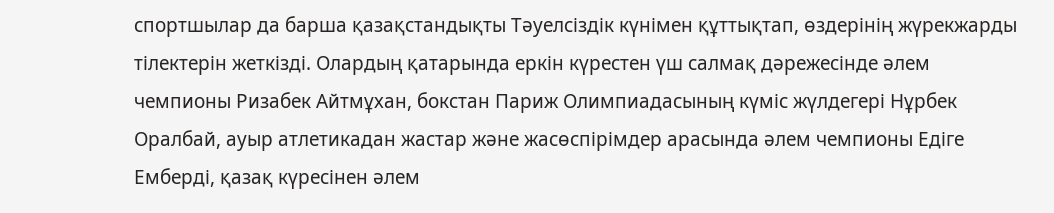спортшылар да барша қазақстандықты Тәуелсіздік күнімен құттықтап, өздерінің жүрекжарды тілектерін жеткізді. Олардың қатарында еркін күрестен үш салмақ дәрежесінде әлем чемпионы Ризабек Айтмұхан, бокстан Париж Олимпиадасының күміс жүлдегері Нұрбек Оралбай, ауыр атлетикадан жастар және жасөспірімдер арасында әлем чемпионы Едіге Емберді, қазақ күресінен әлем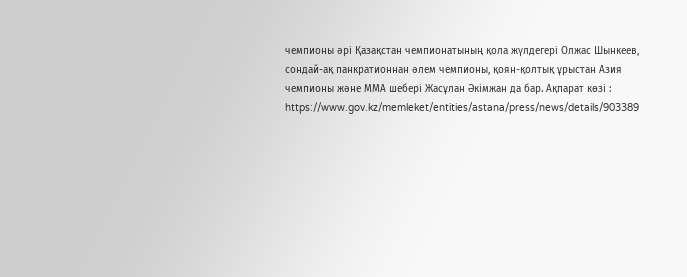чемпионы әрі Қазақстан чемпионатының қола жүлдегері Олжас Шынкеев, сондай-ақ панкратионнан әлем чемпионы, қоян-қолтық ұрыстан Азия чемпионы және ММА шебері Жасұлан Әкімжан да бар. Ақпарат көзі : https://www.gov.kz/memleket/entities/astana/press/news/details/903389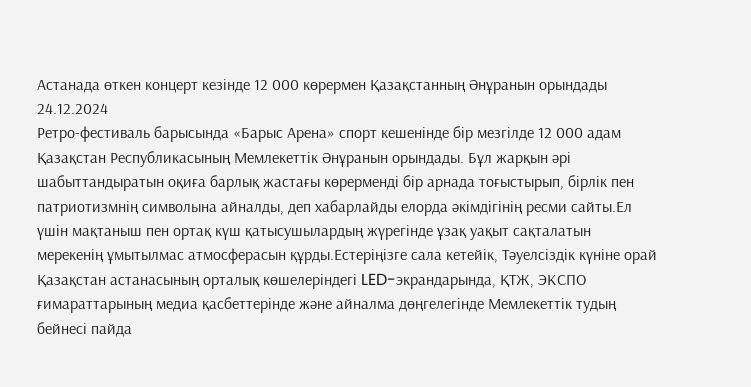Астанада өткен концерт кезінде 12 000 көрермен Қазақстанның Әнұранын орындады 24.12.2024
Ретро-фестиваль барысында «Барыс Арена» спорт кешенінде бір мезгілде 12 000 адам Қазақстан Республикасының Мемлекеттік Әнұранын орындады. Бұл жарқын әрі шабыттандыратын оқиға барлық жастағы көрерменді бір арнада тоғыстырып, бірлік пен патриотизмнің символына айналды, деп хабарлайды елорда әкімдігінің ресми сайты.Ел үшін мақтаныш пен ортақ күш қатысушылардың жүрегінде ұзақ уақыт сақталатын мерекенің ұмытылмас атмосферасын құрды.Естеріңізге сала кетейік, Тәуелсіздік күніне орай Қазақстан астанасының орталық көшелеріндегі LED-экрандарында, ҚТЖ, ЭКСПО ғимараттарының медиа қасбеттерінде және айналма дөңгелегінде Мемлекеттік тудың бейнесі пайда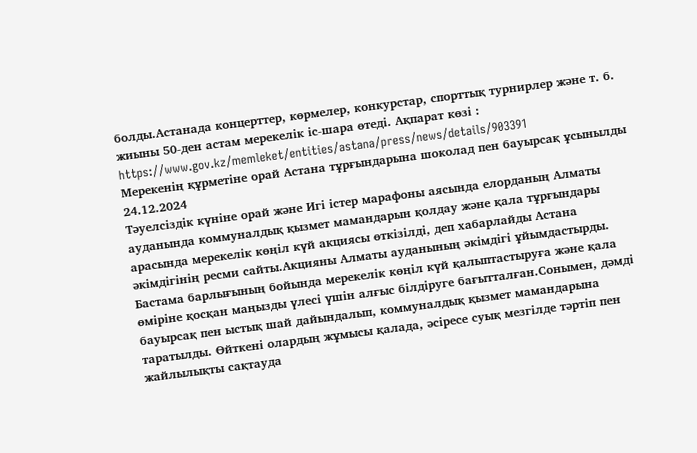болды.Астанада концерттер, көрмелер, конкурстар, спорттық турнирлер және т. б. жиыны 50-ден астам мерекелік іс-шара өтеді. Ақпарат көзі : https://www.gov.kz/memleket/entities/astana/press/news/details/903391
Мерекенің құрметіне орай Астана тұрғындарына шоколад пен бауырсақ ұсынылды 24.12.2024
Тәуелсіздік күніне орай және Игі істер марафоны аясында елорданың Алматы ауданында коммуналдық қызмет мамандарын қолдау және қала тұрғындары арасында мерекелік көңіл күй акциясы өткізілді, деп хабарлайды Астана әкімдігінің ресми сайты.Акцияны Алматы ауданының әкімдігі ұйымдастырды. Бастама барлығының бойында мерекелік көңіл күй қалыптастыруға және қала өміріне қосқан маңызды үлесі үшін алғыс білдіруге бағытталған.Сонымен, дәмді бауырсақ пен ыстық шай дайындалып, коммуналдық қызмет мамандарына таратылды. Өйткені олардың жұмысы қалада, әсіресе суық мезгілде тәртіп пен жайлылықты сақтауда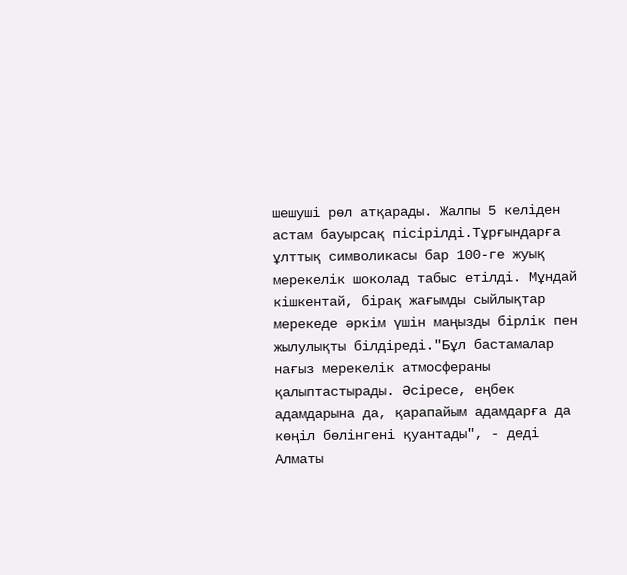шешуші рөл атқарады. Жалпы 5 келіден астам бауырсақ пісірілді.Тұрғындарға ұлттық символикасы бар 100-ге жуық мерекелік шоколад табыс етілді. Мұндай кішкентай, бірақ жағымды сыйлықтар мерекеде әркім үшін маңызды бірлік пен жылулықты білдіреді."Бұл бастамалар нағыз мерекелік атмосфераны қалыптастырады. Әсіресе, еңбек адамдарына да, қарапайым адамдарға да көңіл бөлінгені қуантады", - деді Алматы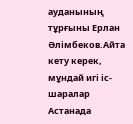ауданының тұрғыны Ерлан Әлімбеков.Айта кету керек, мұндай игі іс-шаралар Астанада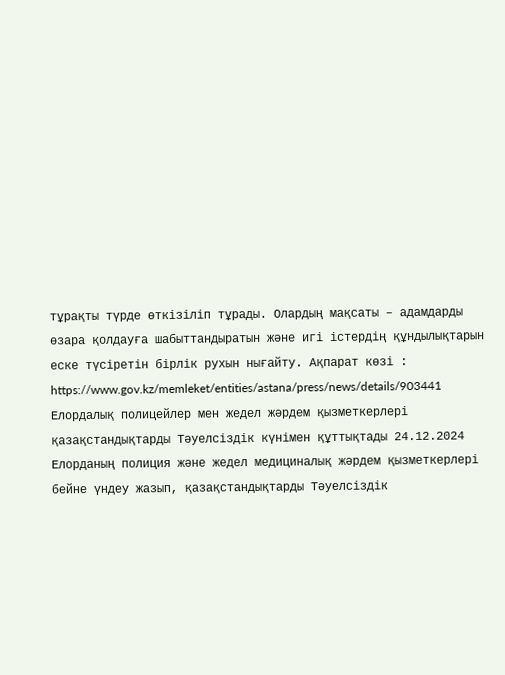тұрақты түрде өткізіліп тұрады. Олардың мақсаты – адамдарды өзара қолдауға шабыттандыратын және игі істердің құндылықтарын еске түсіретін бірлік рухын нығайту. Ақпарат көзі : https://www.gov.kz/memleket/entities/astana/press/news/details/903441
Елордалық полицейлер мен жедел жәрдем қызметкерлері қазақстандықтарды Тәуелсіздік күнімен құттықтады 24.12.2024
Елорданың полиция және жедел медициналық жәрдем қызметкерлері бейне үндеу жазып, қазақстандықтарды Тәуелсіздік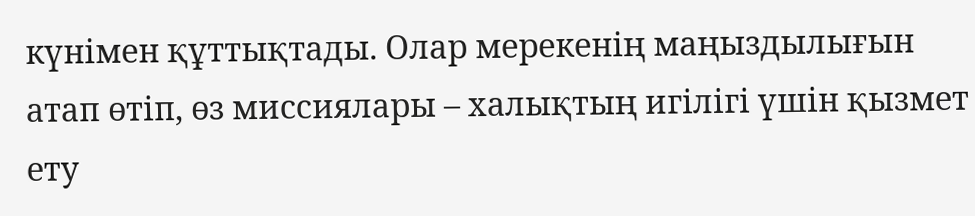күнімен құттықтады. Олар мерекенің маңыздылығын атап өтіп, өз миссиялары – халықтың игілігі үшін қызмет ету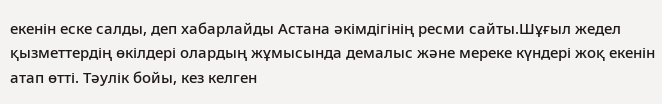екенін еске салды, деп хабарлайды Астана әкімдігінің ресми сайты.Шұғыл жедел қызметтердің өкілдері олардың жұмысында демалыс және мереке күндері жоқ екенін атап өтті. Тәулік бойы, кез келген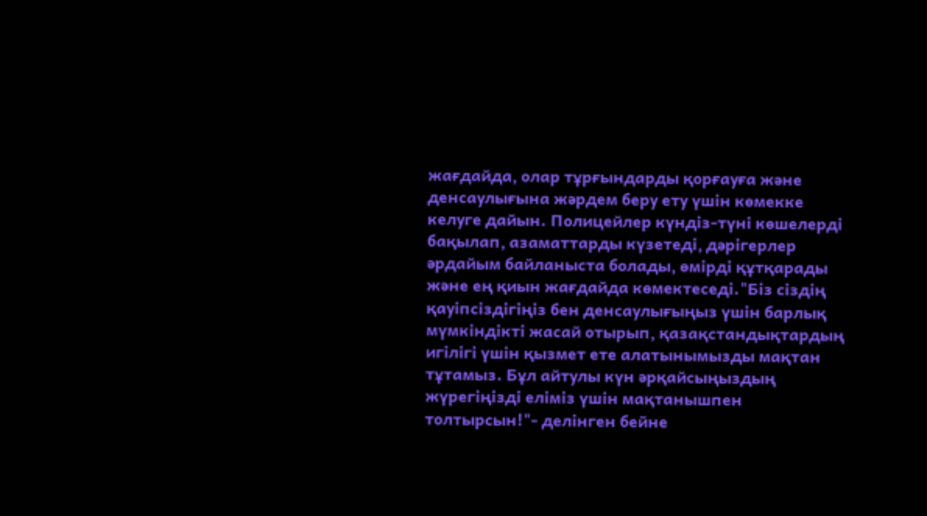жағдайда, олар тұрғындарды қорғауға және денсаулығына жәрдем беру ету үшін көмекке келуге дайын. Полицейлер күндіз-түні көшелерді бақылап, азаматтарды күзетеді, дәрігерлер әрдайым байланыста болады, өмірді құтқарады және ең қиын жағдайда көмектеседі."Біз сіздің қауіпсіздігіңіз бен денсаулығыңыз үшін барлық мүмкіндікті жасай отырып, қазақстандықтардың игілігі үшін қызмет ете алатынымызды мақтан тұтамыз. Бұл айтулы күн әрқайсыңыздың жүрегіңізді еліміз үшін мақтанышпен толтырсын!"- делінген бейне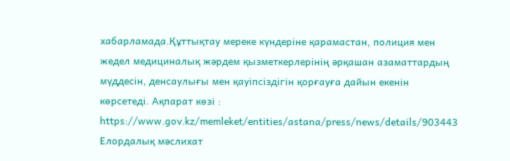хабарламада.Құттықтау мереке күндеріне қарамастан, полиция мен жедел медициналық жәрдем қызметкерлерінің әрқашан азаматтардың мүддесін, денсаулығы мен қауіпсіздігін қорғауға дайын екенін көрсетеді. Ақпарат көзі : https://www.gov.kz/memleket/entities/astana/press/news/details/903443
Елордалық мәслихат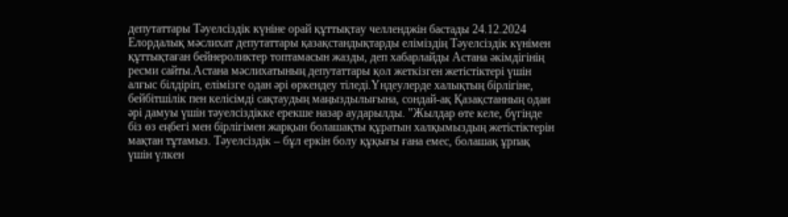депутаттары Тәуелсіздік күніне орай құттықтау челленджін бастады 24.12.2024
Елордалық мәслихат депутаттары қазақстандықтарды еліміздің Тәуелсіздік күнімен құттықтаған бейнероликтер топтамасын жазды, деп хабарлайды Астана әкімдігінің ресми сайты.Астана мәслихатының депутаттары қол жеткізген жетістіктері үшін алғыс білдіріп, елімізге одан әрі өркендеу тіледі.Үндеулерде халықтың бірлігіне, бейбітшілік пен келісімді сақтаудың маңыздылығына, сондай-ақ Қазақстанның одан әрі дамуы үшін тәуелсіздікке ерекше назар аударылды. "Жылдар өте келе, бүгінде біз өз еңбегі мен бірлігімен жарқын болашақты құратын халқымыздың жетістіктерін мақтан тұтамыз. Тәуелсіздік – бұл еркін болу құқығы ғана емес, болашақ ұрпақ үшін үлкен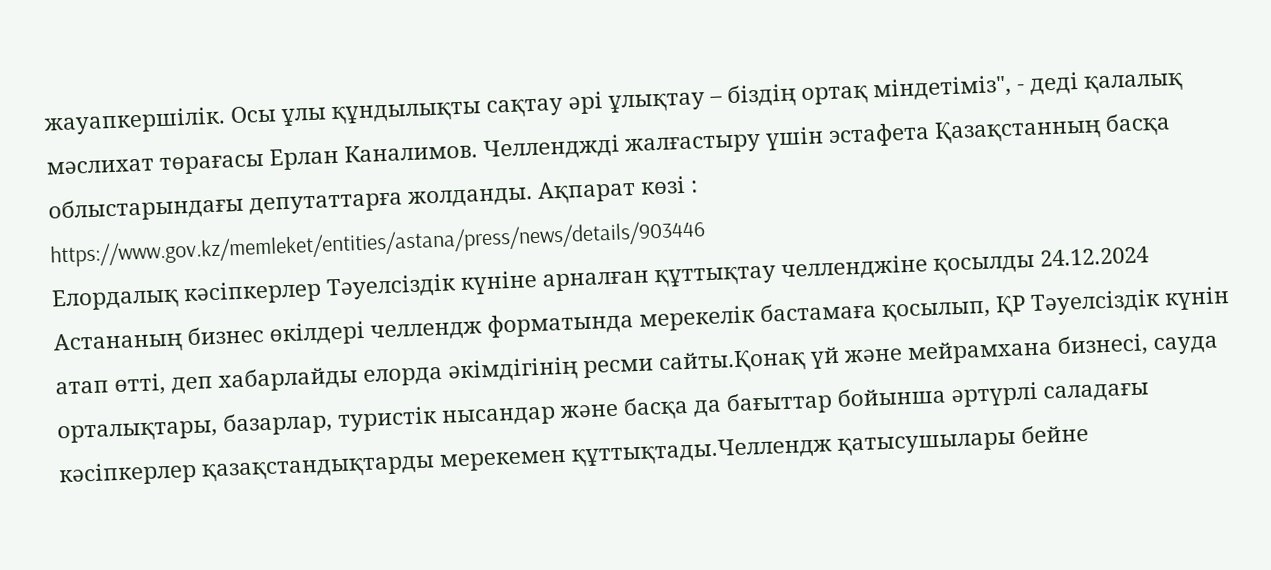жауапкершілік. Осы ұлы құндылықты сақтау әрі ұлықтау – біздің ортақ міндетіміз", - деді қалалық мәслихат төрағасы Ерлан Каналимов. Челленджді жалғастыру үшін эстафета Қазақстанның басқа облыстарындағы депутаттарға жолданды. Ақпарат көзі : https://www.gov.kz/memleket/entities/astana/press/news/details/903446
Елордалық кәсіпкерлер Тәуелсіздік күніне арналған құттықтау челленджіне қосылды 24.12.2024
Астананың бизнес өкілдері челлендж форматында мерекелік бастамаға қосылып, ҚР Тәуелсіздік күнін атап өтті, деп хабарлайды елорда әкімдігінің ресми сайты.Қонақ үй және мейрамхана бизнесі, сауда орталықтары, базарлар, туристік нысандар және басқа да бағыттар бойынша әртүрлі саладағы кәсіпкерлер қазақстандықтарды мерекемен құттықтады.Челлендж қатысушылары бейне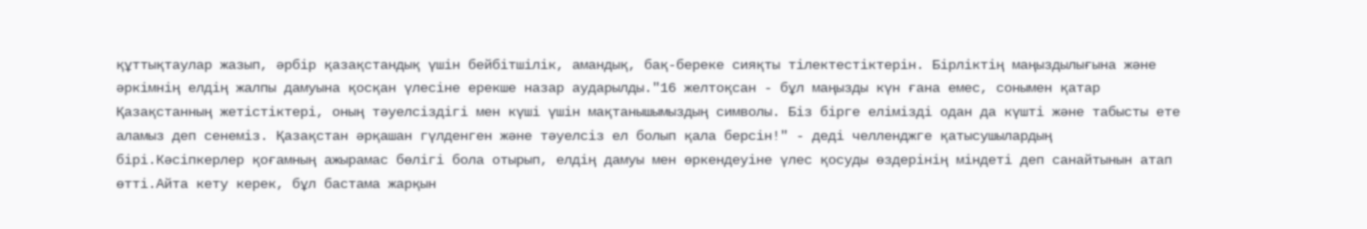құттықтаулар жазып, әрбір қазақстандық үшін бейбітшілік, амандық, бақ-береке сияқты тілектестіктерін. Бірліктің маңыздылығына және әркімнің елдің жалпы дамуына қосқан үлесіне ерекше назар аударылды."16 желтоқсан - бұл маңызды күн ғана емес, сонымен қатар Қазақстанның жетістіктері, оның тәуелсіздігі мен күші үшін мақтанышымыздың символы. Біз бірге елімізді одан да күшті және табысты ете аламыз деп сенеміз. Қазақстан әрқашан гүлденген және тәуелсіз ел болып қала берсін!" - деді челленджге қатысушылардың бірі.Кәсіпкерлер қоғамның ажырамас бөлігі бола отырып, елдің дамуы мен өркендеуіне үлес қосуды өздерінің міндеті деп санайтынын атап өтті.Айта кету керек, бұл бастама жарқын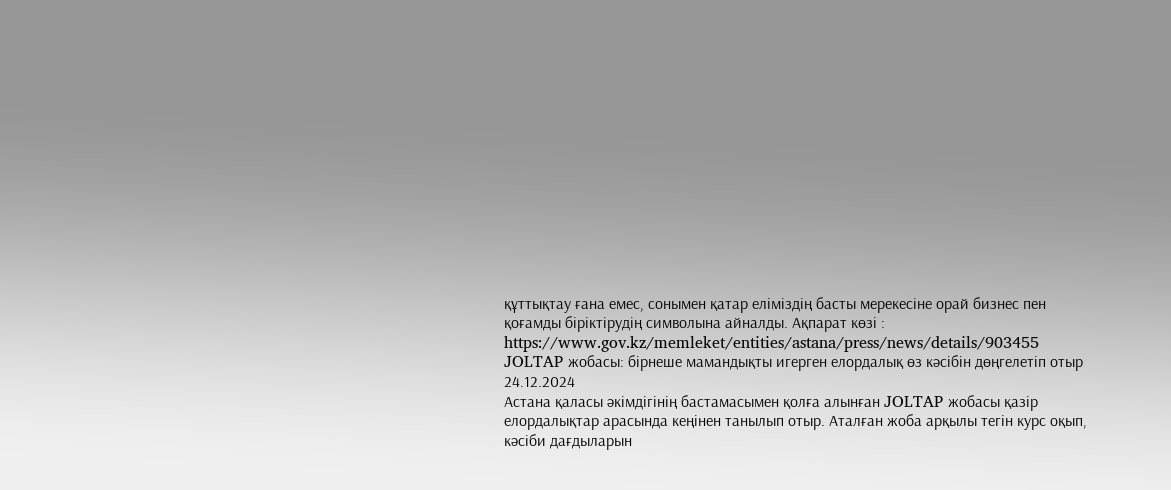құттықтау ғана емес, сонымен қатар еліміздің басты мерекесіне орай бизнес пен қоғамды біріктірудің символына айналды. Ақпарат көзі : https://www.gov.kz/memleket/entities/astana/press/news/details/903455
JOLTAP жобасы: бірнеше мамандықты игерген елордалық өз кәсібін дөңгелетіп отыр 24.12.2024
Астана қаласы әкімдігінің бастамасымен қолға алынған JOLTAP жобасы қазір елордалықтар арасында кеңінен танылып отыр. Аталған жоба арқылы тегін курс оқып, кәсіби дағдыларын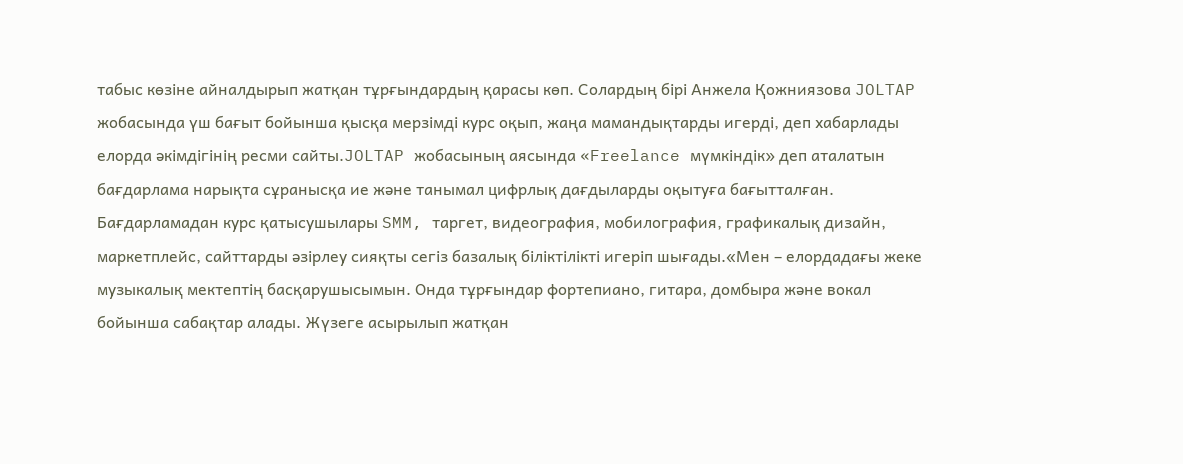табыс көзіне айналдырып жатқан тұрғындардың қарасы көп. Солардың бірі Анжела Қожниязова JOLTAP жобасында үш бағыт бойынша қысқа мерзімді курс оқып, жаңа мамандықтарды игерді, деп хабарлады елорда әкімдігінің ресми сайты.JOLTAP жобасының аясында «Freelance мүмкіндік» деп аталатын бағдарлама нарықта сұранысқа ие және танымал цифрлық дағдыларды оқытуға бағытталған. Бағдарламадан курс қатысушылары SMM, таргет, видеография, мобилография, графикалық дизайн, маркетплейс, сайттарды әзірлеу сияқты сегіз базалық біліктілікті игеріп шығады.«Мен – елордадағы жеке музыкалық мектептің басқарушысымын. Онда тұрғындар фортепиано, гитара, домбыра және вокал бойынша сабақтар алады. Жүзеге асырылып жатқан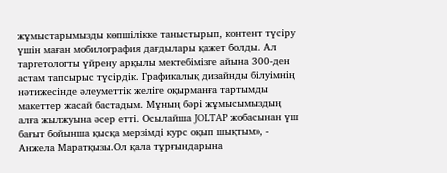жұмыстарымызды көпшілікке таныстырып, контент түсіру үшін маған мобилография дағдылары қажет болды. Ал таргетологты үйрену арқылы мектебімізге айына 300-ден астам тапсырыс түсірдік. Графикалық дизайнды білуімнің нәтижесінде әлеуметтік желіге оқырманға тартымды макеттер жасай бастадым. Мұның бәрі жұмысымыздың алға жылжуына әсер етті. Осылайша JOLTAP жобасынан үш бағыт бойынша қысқа мерзімді курс оқып шықтым», - Анжела Маратқызы.Ол қала тұрғындарына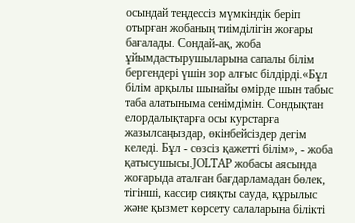осындай теңдессіз мүмкіндік беріп отырған жобаның тиімділігін жоғары бағалады. Сондай-ақ, жоба ұйымдастырушыларына сапалы білім бергендері үшін зор алғыс білдірді.«Бұл білім арқылы шынайы өмірде шын табыс таба алатыныма сенімдімін. Сондықтан елордалықтарға осы курстарға жазылсаңыздар, өкінбейсіздер дегім келеді. Бұл - сөзсіз қажетті білім», - жоба қатысушысы.JOLTAP жобасы аясында жоғарыда аталған бағдарламадан бөлек, тігінші, кассир сияқты сауда, құрылыс және қызмет көрсету салаларына білікті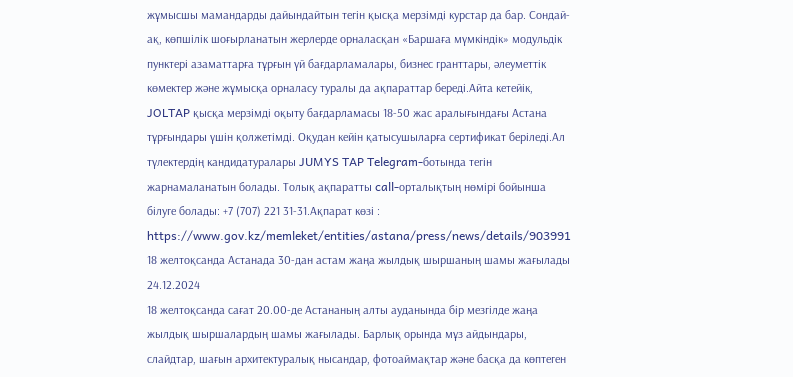жұмысшы мамандарды дайындайтын тегін қысқа мерзімді курстар да бар. Сондай-ақ, көпшілік шоғырланатын жерлерде орналасқан «Баршаға мүмкіндік» модульдік пунктері азаматтарға тұрғын үй бағдарламалары, бизнес гранттары, әлеуметтік көмектер және жұмысқа орналасу туралы да ақпараттар береді.Айта кетейік, JOLTAP қысқа мерзімді оқыту бағдарламасы 18-50 жас аралығындағы Астана тұрғындары үшін қолжетімді. Оқудан кейін қатысушыларға сертификат беріледі.Ал түлектердің кандидатуралары JUMYS TAP Telegram-ботында тегін жарнамаланатын болады. Толық ақпаратты call-орталықтың нөмірі бойынша білуге болады: +7 (707) 221 31-31.Ақпарат көзі : https://www.gov.kz/memleket/entities/astana/press/news/details/903991
18 желтоқсанда Астанада 30-дан астам жаңа жылдық шыршаның шамы жағылады 24.12.2024
18 желтоқсанда сағат 20.00-де Астананың алты ауданында бір мезгілде жаңа жылдық шыршалардың шамы жағылады. Барлық орында мұз айдындары, слайдтар, шағын архитектуралық нысандар, фотоаймақтар және басқа да көптеген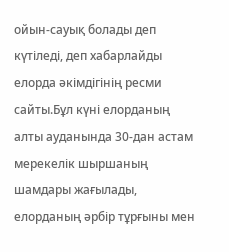ойын-сауық болады деп күтіледі, деп хабарлайды елорда әкімдігінің ресми сайты.Бұл күні елорданың алты ауданында 30-дан астам мерекелік шыршаның шамдары жағылады, елорданың әрбір тұрғыны мен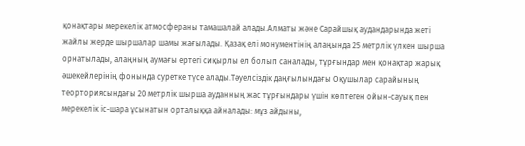қонақтары мерекелік атмосфераны тамашалай алады.Алматы және Сарайшық аудандарында жеті жайлы жерде шыршалар шамы жағылады. Қазақ елі монументінің алаңында 25 метрлік үлкен шырша орнатылады, алаңның аумағы ертегі сиқырлы ел болып саналады, тұрғындар мен қонақтар жарық әшекейлерінің фонында суретке түсе алады.Тәуелсіздік даңғылындағы Оқушылар сарайының теорториясындағы 20 метрлік шырша ауданның жас тұрғындары үшін көптеген ойын-сауық пен мерекелік іс-шара ұсынатын орталыққа айналады: мұз айдыны,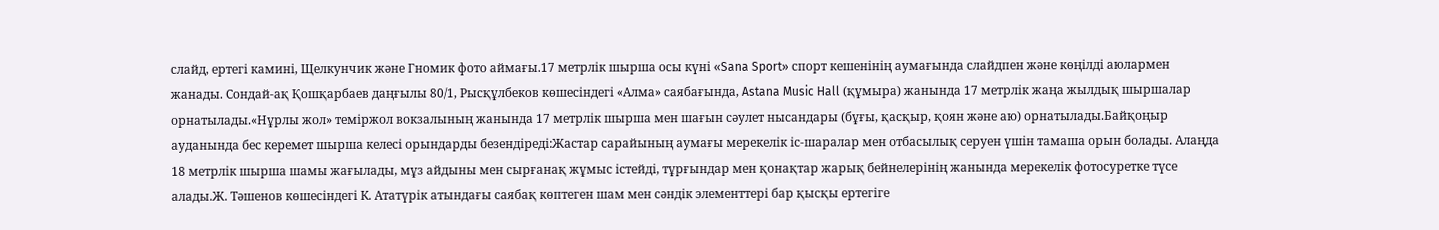слайд, ертегі камині, Щелкунчик және Гномик фото аймағы.17 метрлік шырша осы күні «Sana Sport» спорт кешенінің аумағында слайдпен және көңілді аюлармен жанады. Сондай-ақ Қошқарбаев даңғылы 80/1, Рысқұлбеков көшесіндегі «Алма» саябағында, Astana Music Hall (құмыра) жанында 17 метрлік жаңа жылдық шыршалар орнатылады.«Нұрлы жол» теміржол вокзалының жанында 17 метрлік шырша мен шағын сәулет нысандары (бұғы, қасқыр, қоян және аю) орнатылады.Байқоңыр ауданында бес керемет шырша келесі орындарды безендіреді:Жастар сарайының аумағы мерекелік іс-шаралар мен отбасылық серуен үшін тамаша орын болады. Алаңда 18 метрлік шырша шамы жағылады, мұз айдыны мен сырғанақ жұмыс істейді, тұрғындар мен қонақтар жарық бейнелерінің жанында мерекелік фотосуретке түсе алады.Ж. Тәшенов көшесіндегі К. Ататүрік атындағы саябақ көптеген шам мен сәндік элементтері бар қысқы ертегіге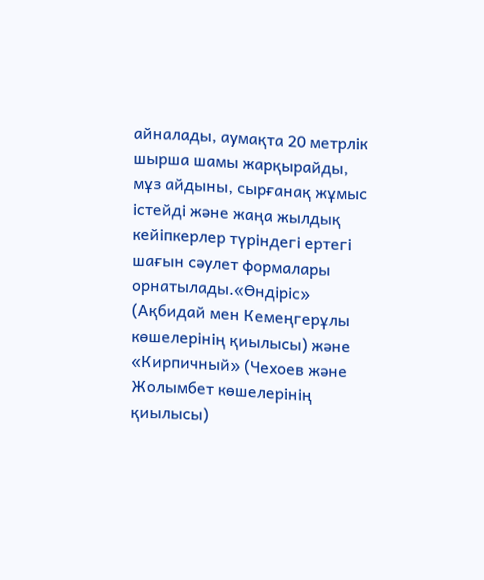айналады, аумақта 20 метрлік шырша шамы жарқырайды, мұз айдыны, сырғанақ жұмыс істейді және жаңа жылдық кейіпкерлер түріндегі ертегі шағын сәулет формалары орнатылады.«Өндіріс» (Ақбидай мен Кемеңгерұлы көшелерінің қиылысы) және «Кирпичный» (Чехоев және Жолымбет көшелерінің қиылысы)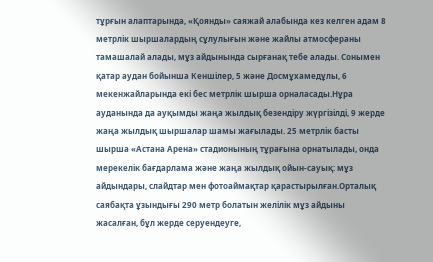тұрғын алаптарында, «Қоянды» саяжай алабында кез келген адам 8 метрлік шыршалардың сұлулығын және жайлы атмосфераны тамашалай алады, мұз айдынында сырғанақ тебе алады. Сонымен қатар аудан бойынша Кеншілер, 5 және Досмұхамедұлы, 6 мекенжайларында екі бес метрлік шырша орналасады.Нұра ауданында да ауқымды жаңа жылдық безендіру жүргізілді, 9 жерде жаңа жылдық шыршалар шамы жағылады. 25 метрлік басты шырша «Астана Арена» стадионының тұрағына орнатылады, онда мерекелік бағдарлама және жаңа жылдық ойын-сауық: мұз айдындары, слайдтар мен фотоаймақтар қарастырылған.Орталық саябақта ұзындығы 290 метр болатын желілік мұз айдыны жасалған, бұл жерде серуендеуге,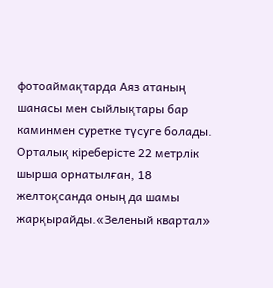фотоаймақтарда Аяз атаның шанасы мен сыйлықтары бар каминмен суретке түсуге болады. Орталық кіреберісте 22 метрлік шырша орнатылған, 18 желтоқсанда оның да шамы жарқырайды.«Зеленый квартал»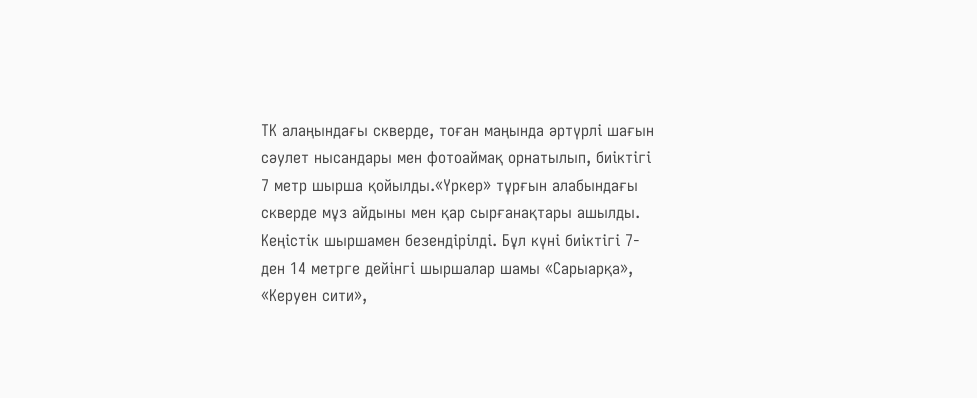ТК алаңындағы скверде, тоған маңында әртүрлі шағын сәулет нысандары мен фотоаймақ орнатылып, биіктігі 7 метр шырша қойылды.«Үркер» тұрғын алабындағы скверде мұз айдыны мен қар сырғанақтары ашылды. Кеңістік шыршамен безендірілді. Бұл күні биіктігі 7-ден 14 метрге дейінгі шыршалар шамы «Сарыарқа», «Керуен сити»,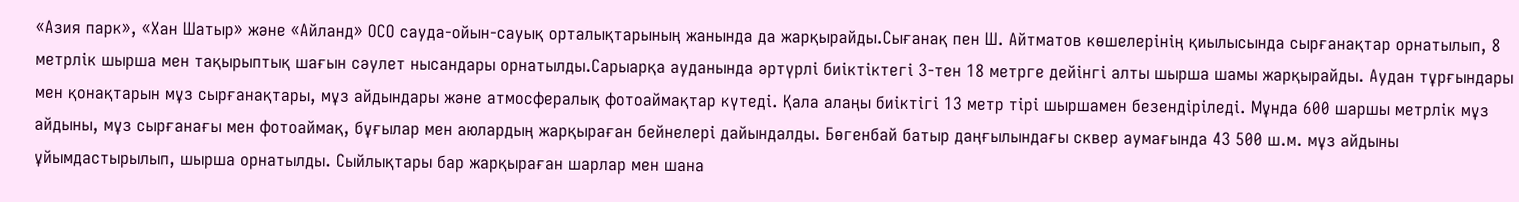«Азия парк», «Хан Шатыр» және «Айланд» ОСО сауда-ойын-сауық орталықтарының жанында да жарқырайды.Сығанақ пен Ш. Айтматов көшелерінің қиылысында сырғанақтар орнатылып, 8 метрлік шырша мен тақырыптық шағын сәулет нысандары орнатылды.Сарыарқа ауданында әртүрлі биіктіктегі 3-тен 18 метрге дейінгі алты шырша шамы жарқырайды. Аудан тұрғындары мен қонақтарын мұз сырғанақтары, мұз айдындары және атмосфералық фотоаймақтар күтеді. Қала алаңы биіктігі 13 метр тірі шыршамен безендіріледі. Мұнда 600 шаршы метрлік мұз айдыны, мұз сырғанағы мен фотоаймақ, бұғылар мен аюлардың жарқыраған бейнелері дайындалды. Бөгенбай батыр даңғылындағы сквер аумағында 43 500 ш.м. мұз айдыны ұйымдастырылып, шырша орнатылды. Сыйлықтары бар жарқыраған шарлар мен шана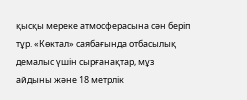қысқы мереке атмосферасына сән беріп тұр. «Көктал» саябағында отбасылық демалыс үшін сырғанақтар, мұз айдыны және 18 метрлік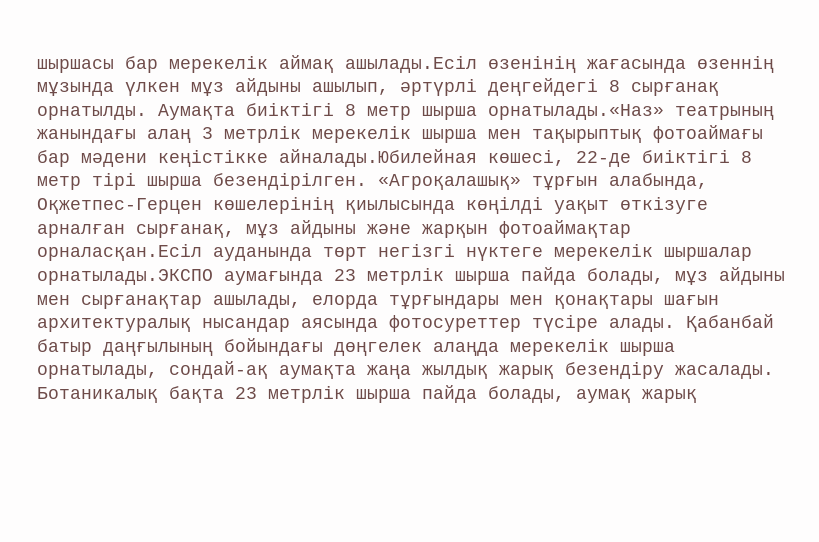шыршасы бар мерекелік аймақ ашылады.Есіл өзенінің жағасында өзеннің мұзында үлкен мұз айдыны ашылып, әртүрлі деңгейдегі 8 сырғанақ орнатылды. Аумақта биіктігі 8 метр шырша орнатылады.«Наз» театрының жанындағы алаң 3 метрлік мерекелік шырша мен тақырыптық фотоаймағы бар мәдени кеңістікке айналады.Юбилейная көшесі, 22-де биіктігі 8 метр тірі шырша безендірілген. «Агроқалашық» тұрғын алабында, Оқжетпес-Герцен көшелерінің қиылысында көңілді уақыт өткізуге арналған сырғанақ, мұз айдыны және жарқын фотоаймақтар орналасқан.Есіл ауданында төрт негізгі нүктеге мерекелік шыршалар орнатылады.ЭКСПО аумағында 23 метрлік шырша пайда болады, мұз айдыны мен сырғанақтар ашылады, елорда тұрғындары мен қонақтары шағын архитектуралық нысандар аясында фотосуреттер түсіре алады. Қабанбай батыр даңғылының бойындағы дөңгелек алаңда мерекелік шырша орнатылады, сондай-ақ аумақта жаңа жылдық жарық безендіру жасалады. Ботаникалық бақта 23 метрлік шырша пайда болады, аумақ жарық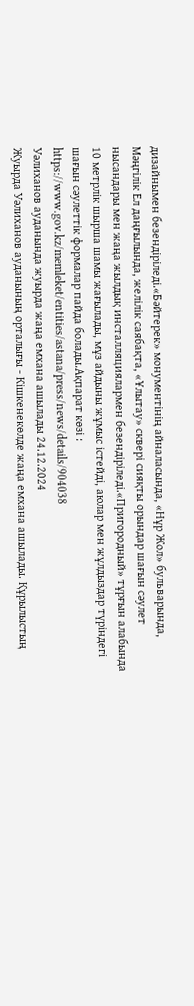дизайнымен безендіріледі.«Бәйтерек» монументінің айналасында, «Нұр Жол» бульварында, Мәңгілік Ел даңғылында, желілік саябақта, «Ұлытау» сквері сияқты орындар шағын сәулет нысандары мен жаңа жылдық инсталляциялармен безендіріледі.«Пригородный» тұрғын алабында 10 метрлік шырша шамы жағылады, мұз айдыны жұмыс істейді, аюлар мен жұлдыздар түріндегі шағын сәулеттік формалар пайда болады.Ақпарат көзі : https://www.gov.kz/memleket/entities/astana/press/news/details/904038
Уәлиханов ауданында жуырда жаңа емхана ашылады 24.12.2024
Жуырда Уәлиханов ауданының орталығы - Кішкенекөлде жаңа емхана ашылады. Құрылыстың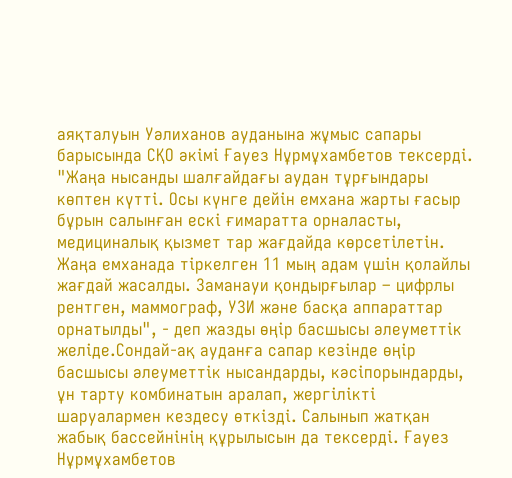аяқталуын Уәлиханов ауданына жұмыс сапары барысында СҚО әкімі Ғауез Нұрмұхамбетов тексерді. "Жаңа нысанды шалғайдағы аудан тұрғындары көптен күтті. Осы күнге дейін емхана жарты ғасыр бұрын салынған ескі ғимаратта орналасты, медициналық қызмет тар жағдайда көрсетілетін. Жаңа емханада тіркелген 11 мың адам үшін қолайлы жағдай жасалды. Заманауи қондырғылар – цифрлы рентген, маммограф, УЗИ және басқа аппараттар орнатылды", - деп жазды өңір басшысы әлеуметтік желіде.Сондай-ақ ауданға сапар кезінде өңір басшысы әлеуметтік нысандарды, кәсіпорындарды, ұн тарту комбинатын аралап, жергілікті шаруалармен кездесу өткізді. Салынып жатқан жабық бассейнінің құрылысын да тексерді. Ғауез Нұрмұхамбетов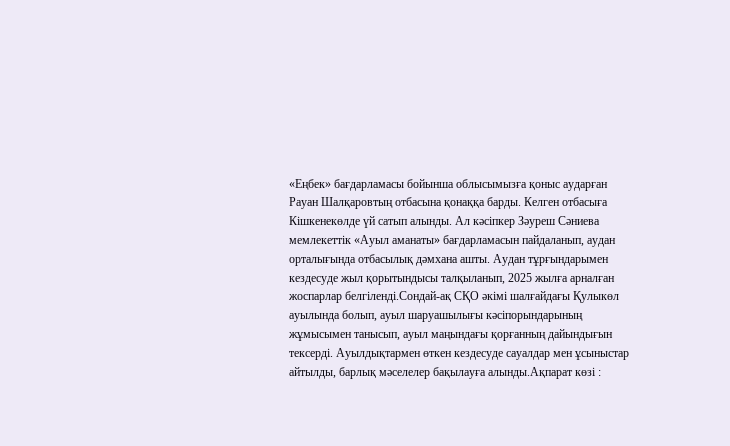«Еңбек» бағдарламасы бойынша облысымызға қоныс аударған Рауан Шалқаровтың отбасына қонаққа барды. Келген отбасыға Кішкенекөлде үй сатып алынды. Ал кәсіпкер Зәуреш Сәниева мемлекеттік «Ауыл аманаты» бағдарламасын пайдаланып, аудан орталығында отбасылық дәмхана ашты. Аудан тұрғындарымен кездесуде жыл қорытындысы талқыланып, 2025 жылға арналған жоспарлар белгіленді.Сондай-ақ СҚО әкімі шалғайдағы Қулыкөл ауылында болып, ауыл шаруашылығы кәсіпорындарының жұмысымен танысып, ауыл маңындағы қорғанның дайындығын тексерді. Ауылдықтармен өткен кездесуде сауалдар мен ұсыныстар айтылды, барлық мәселелер бақылауға алынды.Ақпарат көзі :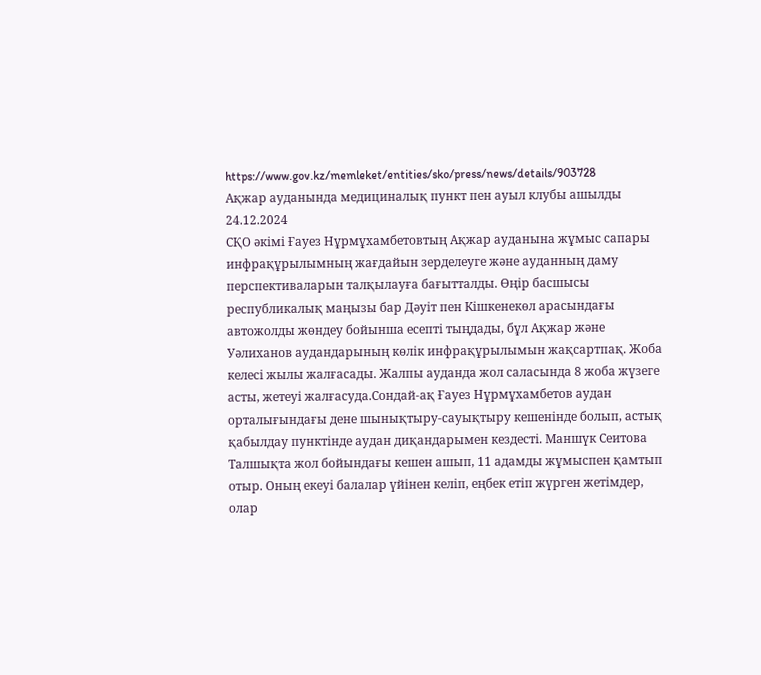https://www.gov.kz/memleket/entities/sko/press/news/details/903728
Ақжар ауданында медициналық пункт пен ауыл клубы ашылды 24.12.2024
СҚО әкімі Ғауез Нұрмұхамбетовтың Ақжар ауданына жұмыс сапары инфрақұрылымның жағдайын зерделеуге және ауданның даму перспективаларын талқылауға бағытталды. Өңір басшысы республикалық маңызы бар Дәуіт пен Кішкенекөл арасындағы автожолды жөндеу бойынша есепті тыңдады, бұл Ақжар және Уәлиханов аудандарының көлік инфрақұрылымын жақсартпақ. Жоба келесі жылы жалғасады. Жалпы ауданда жол саласында 8 жоба жүзеге асты, жетеуі жалғасуда.Сондай-ақ Ғауез Нұрмұхамбетов аудан орталығындағы дене шынықтыру-сауықтыру кешенінде болып, астық қабылдау пунктінде аудан диқандарымен кездесті. Маншүк Сеитова Талшықта жол бойындағы кешен ашып, 11 адамды жұмыспен қамтып отыр. Оның екеуі балалар үйінен келіп, еңбек етіп жүрген жетімдер, олар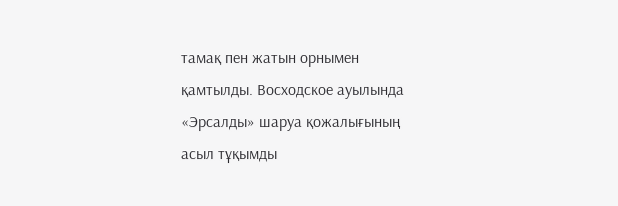тамақ пен жатын орнымен қамтылды. Восходское ауылында «Эрсалды» шаруа қожалығының асыл тұқымды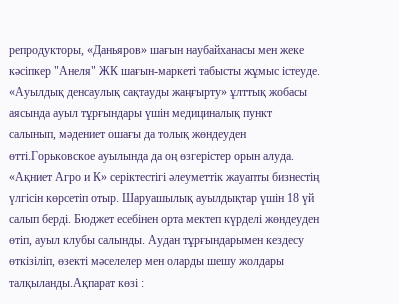репродукторы, «Даньяров» шағын наубайханасы мен жеке кәсіпкер "Анеля" ЖК шағын-маркеті табысты жұмыс істеуде. «Ауылдық денсаулық сақтауды жаңғырту» ұлттық жобасы аясында ауыл тұрғындары үшін медициналық пункт салынып, мәдениет ошағы да толық жөндеуден өтті.Горьковское ауылында да оң өзгерістер орын алуда. «Ақниет Агро и К» серіктестігі әлеуметтік жауапты бизнестің үлгісін көрсетіп отыр. Шаруашылық ауылдықтар үшін 18 үй салып берді. Бюджет есебінен орта мектеп күрделі жөндеуден өтіп, ауыл клубы салынды. Аудан тұрғындарымен кездесу өткізіліп, өзекті мәселелер мен оларды шешу жолдары талқыланды.Ақпарат көзі :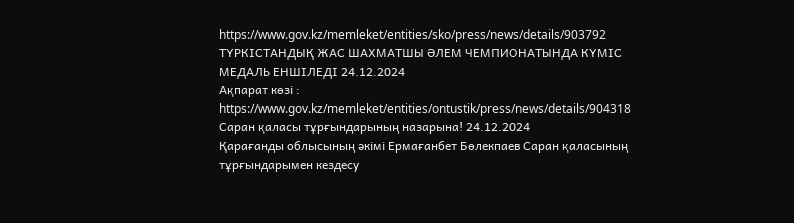https://www.gov.kz/memleket/entities/sko/press/news/details/903792
ТҮРКІСТАНДЫҚ ЖАС ШАХМАТШЫ ӘЛЕМ ЧЕМПИОНАТЫНДА КҮМІС МЕДАЛЬ ЕНШІЛЕДІ 24.12.2024
Ақпарат көзі : https://www.gov.kz/memleket/entities/ontustik/press/news/details/904318
Саран қаласы тұрғындарының назарына! 24.12.2024
Қарағанды облысының әкімі Ермағанбет Бөлекпаев Саран қаласының тұрғындарымен кездесу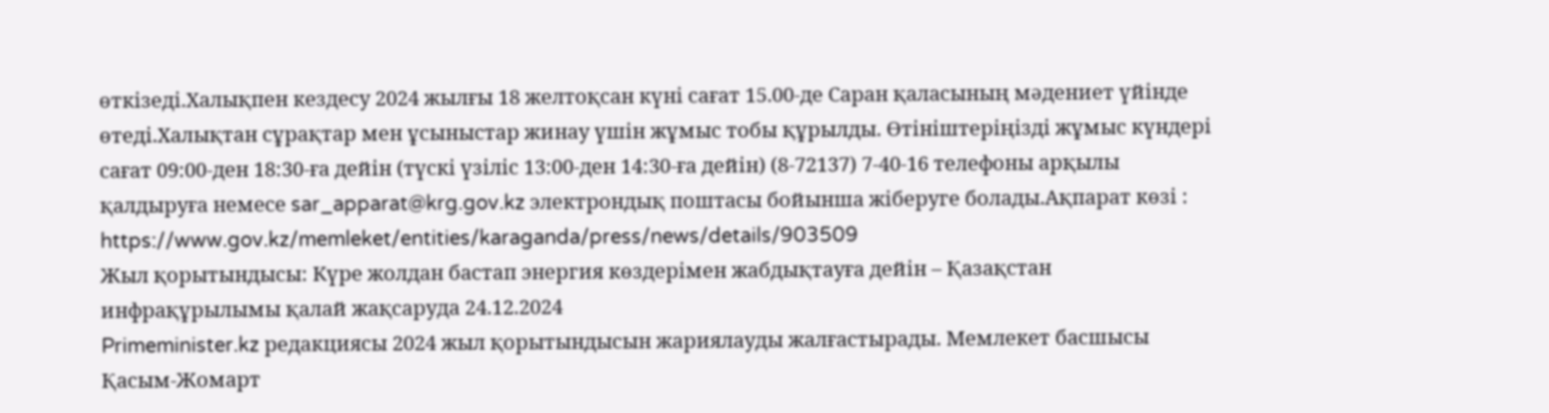өткізеді.Халықпен кездесу 2024 жылғы 18 желтоқсан күні сағат 15.00-де Саран қаласының мәдениет үйінде өтеді.Халықтан сұрақтар мен ұсыныстар жинау үшін жұмыс тобы құрылды. Өтініштеріңізді жұмыс күндері сағат 09:00-ден 18:30-ға дейін (түскі үзіліс 13:00-ден 14:30-ға дейін) (8-72137) 7-40-16 телефоны арқылы қалдыруға немесе sar_apparat@krg.gov.kz электрондық поштасы бойынша жіберуге болады.Ақпарат көзі : https://www.gov.kz/memleket/entities/karaganda/press/news/details/903509
Жыл қорытындысы: Күре жолдан бастап энергия көздерімен жабдықтауға дейін – Қазақстан инфрақұрылымы қалай жақсаруда 24.12.2024
Primeminister.kz редакциясы 2024 жыл қорытындысын жариялауды жалғастырады. Мемлекет басшысы Қасым-Жомарт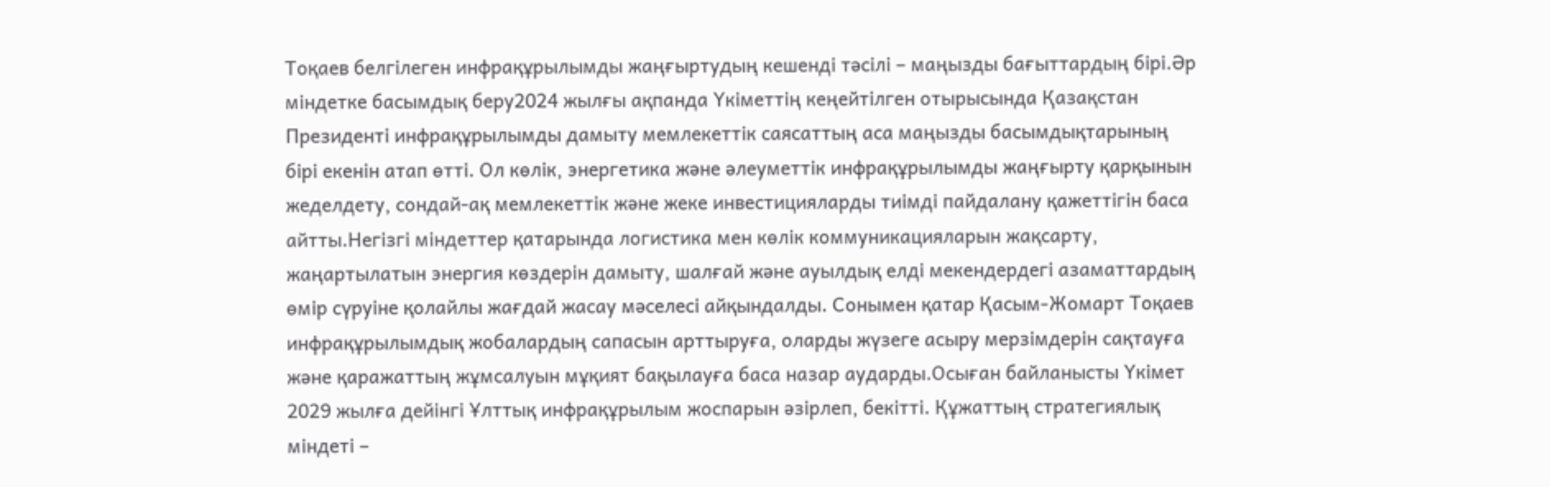Тоқаев белгілеген инфрақұрылымды жаңғыртудың кешенді тәсілі – маңызды бағыттардың бірі.Әр міндетке басымдық беру2024 жылғы ақпанда Үкіметтің кеңейтілген отырысында Қазақстан Президенті инфрақұрылымды дамыту мемлекеттік саясаттың аса маңызды басымдықтарының бірі екенін атап өтті. Ол көлік, энергетика және әлеуметтік инфрақұрылымды жаңғырту қарқынын жеделдету, сондай-ақ мемлекеттік және жеке инвестицияларды тиімді пайдалану қажеттігін баса айтты.Негізгі міндеттер қатарында логистика мен көлік коммуникацияларын жақсарту, жаңартылатын энергия көздерін дамыту, шалғай және ауылдық елді мекендердегі азаматтардың өмір сүруіне қолайлы жағдай жасау мәселесі айқындалды. Сонымен қатар Қасым-Жомарт Тоқаев инфрақұрылымдық жобалардың сапасын арттыруға, оларды жүзеге асыру мерзімдерін сақтауға және қаражаттың жұмсалуын мұқият бақылауға баса назар аударды.Осыған байланысты Үкімет 2029 жылға дейінгі Ұлттық инфрақұрылым жоспарын әзірлеп, бекітті. Құжаттың стратегиялық міндеті –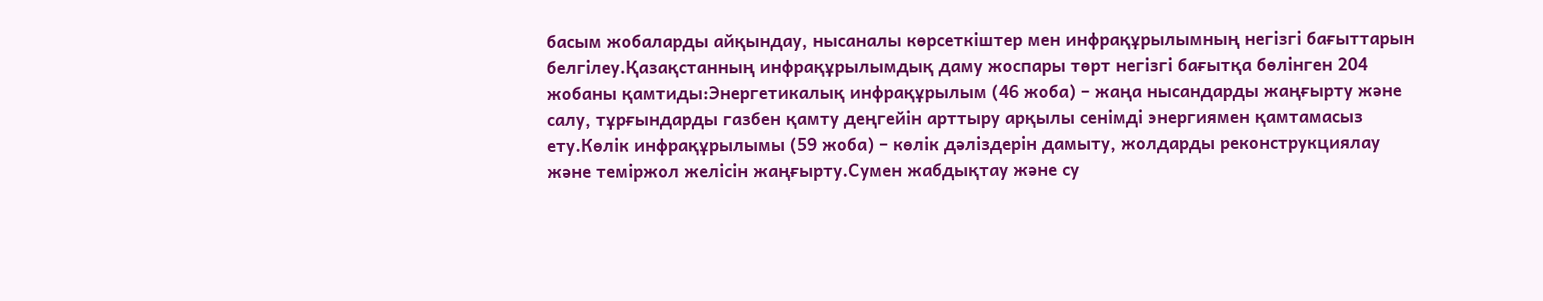басым жобаларды айқындау, нысаналы көрсеткіштер мен инфрақұрылымның негізгі бағыттарын белгілеу.Қазақстанның инфрақұрылымдық даму жоспары төрт негізгі бағытқа бөлінген 204 жобаны қамтиды:Энергетикалық инфрақұрылым (46 жоба) – жаңа нысандарды жаңғырту және салу, тұрғындарды газбен қамту деңгейін арттыру арқылы сенімді энергиямен қамтамасыз ету.Көлік инфрақұрылымы (59 жоба) – көлік дәліздерін дамыту, жолдарды реконструкциялау және теміржол желісін жаңғырту.Сумен жабдықтау және су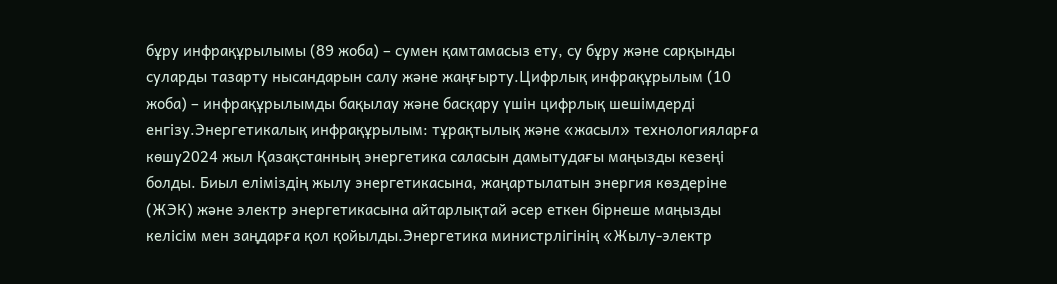бұру инфрақұрылымы (89 жоба) – сумен қамтамасыз ету, су бұру және сарқынды суларды тазарту нысандарын салу және жаңғырту.Цифрлық инфрақұрылым (10 жоба) – инфрақұрылымды бақылау және басқару үшін цифрлық шешімдерді енгізу.Энергетикалық инфрақұрылым: тұрақтылық және «жасыл» технологияларға көшу2024 жыл Қазақстанның энергетика саласын дамытудағы маңызды кезеңі болды. Биыл еліміздің жылу энергетикасына, жаңартылатын энергия көздеріне (ЖЭК) және электр энергетикасына айтарлықтай әсер еткен бірнеше маңызды келісім мен заңдарға қол қойылды.Энергетика министрлігінің «Жылу-электр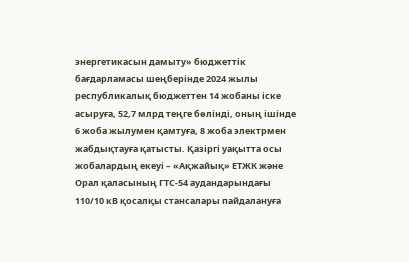энергетикасын дамыту» бюджеттік бағдарламасы шеңберінде 2024 жылы республикалық бюджеттен 14 жобаны іске асыруға, 52,7 млрд теңге бөлінді, оның ішінде 6 жоба жылумен қамтуға, 8 жоба электрмен жабдықтауға қатысты. Қазіргі уақытта осы жобалардың екеуі – «Ақжайық» ЕТЖК және Орал қаласының ГТС-54 аудандарындағы 110/10 кВ қосалқы стансалары пайдалануға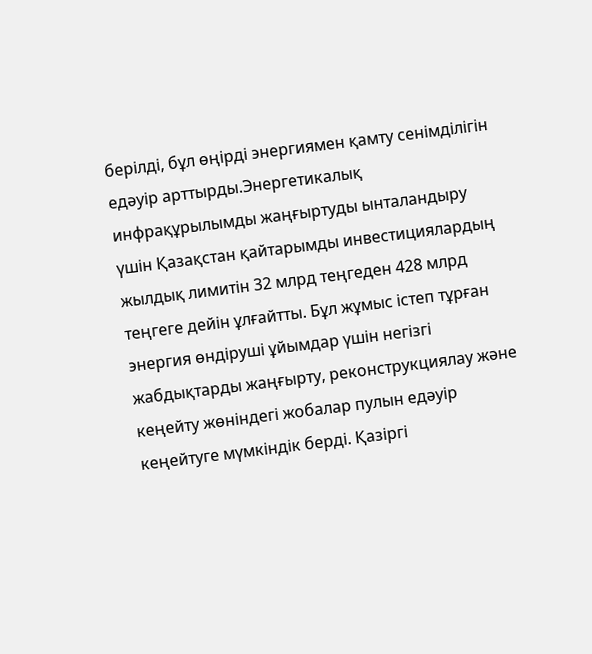берілді, бұл өңірді энергиямен қамту сенімділігін едәуір арттырды.Энергетикалық инфрақұрылымды жаңғыртуды ынталандыру үшін Қазақстан қайтарымды инвестициялардың жылдық лимитін 32 млрд теңгеден 428 млрд теңгеге дейін ұлғайтты. Бұл жұмыс істеп тұрған энергия өндіруші ұйымдар үшін негізгі жабдықтарды жаңғырту, реконструкциялау және кеңейту жөніндегі жобалар пулын едәуір кеңейтуге мүмкіндік берді. Қазіргі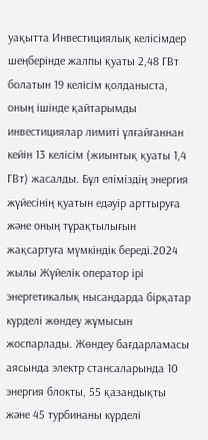уақытта Инвестициялық келісімдер шеңберінде жалпы қуаты 2,48 ГВт болатын 19 келісім қолданыста, оның ішінде қайтарымды инвестициялар лимиті ұлғайғаннан кейін 13 келісім (жиынтық қуаты 1,4 ГВт) жасалды. Бұл еліміздің энергия жүйесінің қуатын едәуір арттыруға және оның тұрақтылығын жақсартуға мүмкіндік береді.2024 жылы Жүйелік оператор ірі энергетикалық нысандарда бірқатар күрделі жөндеу жұмысын жоспарлады. Жөндеу бағдарламасы аясында электр стансаларында 10 энергия блокты, 55 қазандықты және 45 турбинаны күрделі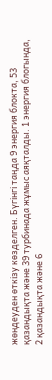жөндеуден өткізу көзделген. Бүгінгі таңда 9 энергия блокта, 53 қазандықта және 39 турбинада жұмыс аяқталды. 1 энергия блогында, 2 қазандықта және 6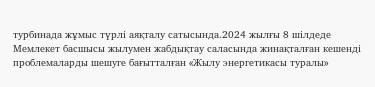турбинада жұмыс түрлі аяқталу сатысында.2024 жылғы 8 шілдеде Мемлекет басшысы жылумен жабдықтау саласында жинақталған кешенді проблемаларды шешуге бағытталған «Жылу энергетикасы туралы»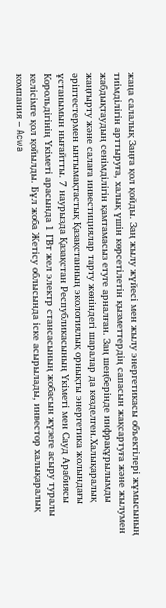жаңа салалық Заңға қол қойды. Заң жылу жүйесі мен жылу энергетикасы объектілері жұмысының тиімділігін арттыруға, халық үшін көрсетілетін қызметтердің сапасын жақсартуға және жылумен жабдықтаудың сенімділігін қамтамасыз етуге арналған. Заң шеңберінде инфрақұрылымды жаңғырту және салаға инвестициялар тарту жөніндегі шаралар да көзделген.Халықаралық әріптестермен ынтымақтастық Қазақстанның экологиялық орнықты энергетика жолындағы ұстанымын нығайтты. 7 наурызда Қазақстан Республикасының Үкіметі мен Сауд Арабиясы Корольдігінің Үкіметі арасында 1 ГВт жел электр стансасының жобасын жүзеге асыру туралы келісімге қол қойылды. Бұл жоба Жетісу облысында іске асырылады, инвестор халықаралық компания – Acwa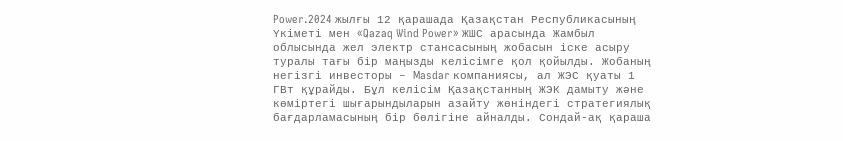Power.2024 жылғы 12 қарашада Қазақстан Республикасының Үкіметі мен «Qazaq Wind Power» ЖШС арасында Жамбыл облысында жел электр стансасының жобасын іске асыру туралы тағы бір маңызды келісімге қол қойылды. Жобаның негізгі инвесторы – Masdar компаниясы, ал ЖЭС қуаты 1 ГВт құрайды. Бұл келісім Қазақстанның ЖЭК дамыту және көміртегі шығарындыларын азайту жөніндегі стратегиялық бағдарламасының бір бөлігіне айналды. Сондай-ақ қараша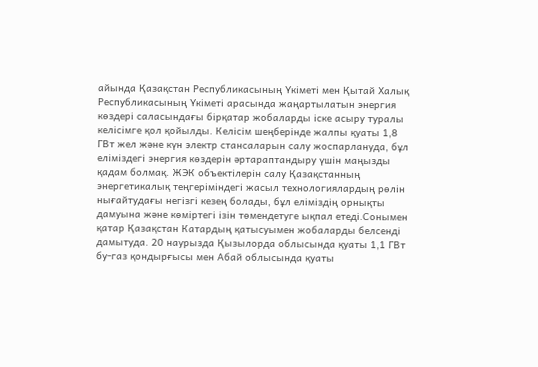айында Қазақстан Республикасының Үкіметі мен Қытай Халық Республикасының Үкіметі арасында жаңартылатын энергия көздері саласындағы бірқатар жобаларды іске асыру туралы келісімге қол қойылды. Келісім шеңберінде жалпы қуаты 1,8 ГВт жел және күн электр стансаларын салу жоспарлануда, бұл еліміздегі энергия көздерін әртараптандыру үшін маңызды қадам болмақ. ЖЭК объектілерін салу Қазақстанның энергетикалық теңгеріміндегі жасыл технологиялардың рөлін нығайтудағы негізгі кезең болады, бұл еліміздің орнықты дамуына және көміртегі ізін төмендетуге ықпал етеді.Сонымен қатар Қазақстан Катардың қатысуымен жобаларды белсенді дамытуда. 20 наурызда Қызылорда облысында қуаты 1,1 ГВт бу-газ қондырғысы мен Абай облысында қуаты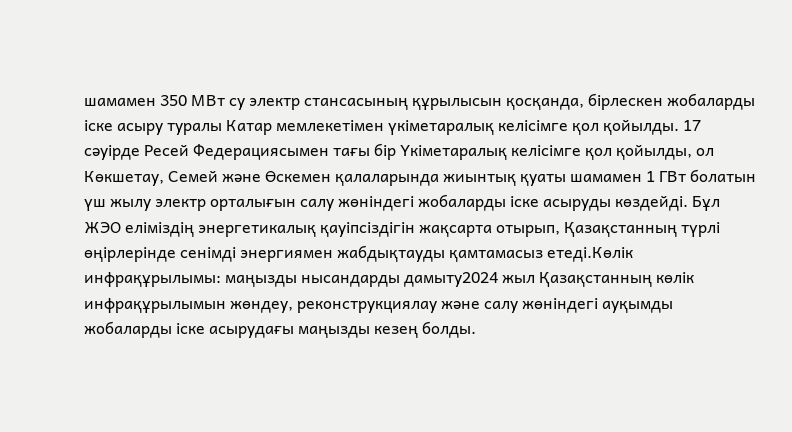шамамен 350 МВт су электр стансасының құрылысын қосқанда, бірлескен жобаларды іске асыру туралы Катар мемлекетімен үкіметаралық келісімге қол қойылды. 17 сәуірде Ресей Федерациясымен тағы бір Үкіметаралық келісімге қол қойылды, ол Көкшетау, Семей және Өскемен қалаларында жиынтық қуаты шамамен 1 ГВт болатын үш жылу электр орталығын салу жөніндегі жобаларды іске асыруды көздейді. Бұл ЖЭО еліміздің энергетикалық қауіпсіздігін жақсарта отырып, Қазақстанның түрлі өңірлерінде сенімді энергиямен жабдықтауды қамтамасыз етеді.Көлік инфрақұрылымы: маңызды нысандарды дамыту2024 жыл Қазақстанның көлік инфрақұрылымын жөндеу, реконструкциялау және салу жөніндегі ауқымды жобаларды іске асырудағы маңызды кезең болды.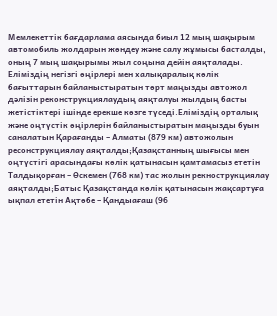Мемлекеттік бағдарлама аясында биыл 12 мың шақырым автомобиль жолдарын жөндеу және салу жұмысы басталды, оның 7 мың шақырымы жыл соңына дейін аяқталады. Еліміздің негізгі өңірлері мен халықаралық көлік бағыттарын байланыстыратын төрт маңызды автожол дәлізін реконструкциялаудың аяқталуы жылдың басты жетістіктері ішінде ерекше көзге түседі.Еліміздің орталық және оңтүстік өңірлерін байланыстыратын маңызды буын саналатын Қарағанды – Алматы (879 км) автожолын ресонструкциялау аяқталды;Қазақстанның шығысы мен оңтүстігі арасындағы көлік қатынасын қамтамасыз ететін Талдықорған – Өскемен (768 км) тас жолын рекнострукциялау аяқталды;Батыс Қазақстанда көлік қатынасын жақсартуға ықпал ететін Ақтөбе – Қандыағаш (96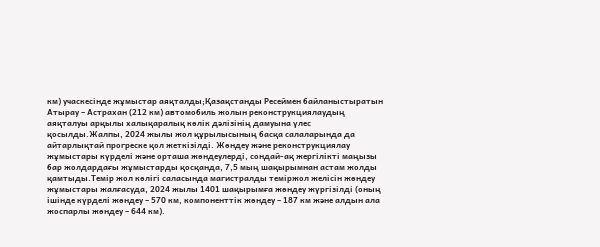км) учаскесінде жұмыстар аяқталды;Қазақстанды Ресеймен байланыстыратын Атырау – Астрахан (212 км) автомобиль жолын реконструкциялаудың аяқталуы арқылы халықаралық көлік дәлізінің дамуына үлес қосылды.Жалпы, 2024 жылы жол құрылысының басқа салаларында да айтарлықтай прогреске қол жеткізілді. Жөндеу және реконструкциялау жұмыстары күрделі және орташа жөндеулерді, сондай-ақ жергілікті маңызы бар жолдардағы жұмыстарды қосқанда, 7,5 мың шақырымнан астам жолды қамтыды.Темір жол көлігі саласында магистралды теміржол желісін жөндеу жұмыстары жалғасуда, 2024 жылы 1401 шақырымға жөндеу жүргізілді (оның ішінде күрделі жөндеу – 570 км, компоненттік жөндеу – 187 км және алдын ала жоспарлы жөндеу – 644 км).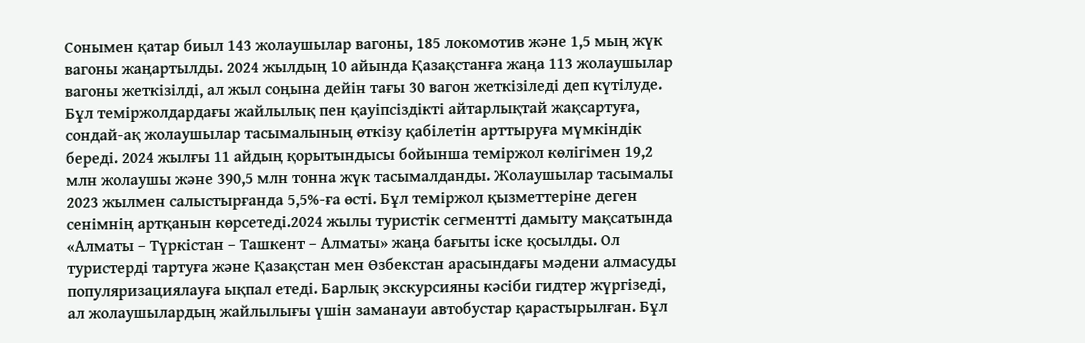Сонымен қатар биыл 143 жолаушылар вагоны, 185 локомотив және 1,5 мың жүк вагоны жаңартылды. 2024 жылдың 10 айында Қазақстанға жаңа 113 жолаушылар вагоны жеткізілді, ал жыл соңына дейін тағы 30 вагон жеткізіледі деп күтілуде. Бұл теміржолдардағы жайлылық пен қауіпсіздікті айтарлықтай жақсартуға, сондай-ақ жолаушылар тасымалының өткізу қабілетін арттыруға мүмкіндік береді. 2024 жылғы 11 айдың қорытындысы бойынша теміржол көлігімен 19,2 млн жолаушы және 390,5 млн тонна жүк тасымалданды. Жолаушылар тасымалы 2023 жылмен салыстырғанда 5,5%-ға өсті. Бұл теміржол қызметтеріне деген сенімнің артқанын көрсетеді.2024 жылы туристік сегментті дамыту мақсатында «Алматы – Түркістан – Ташкент – Алматы» жаңа бағыты іске қосылды. Ол туристерді тартуға және Қазақстан мен Өзбекстан арасындағы мәдени алмасуды популяризациялауға ықпал етеді. Барлық экскурсияны кәсіби гидтер жүргізеді, ал жолаушылардың жайлылығы үшін заманауи автобустар қарастырылған. Бұл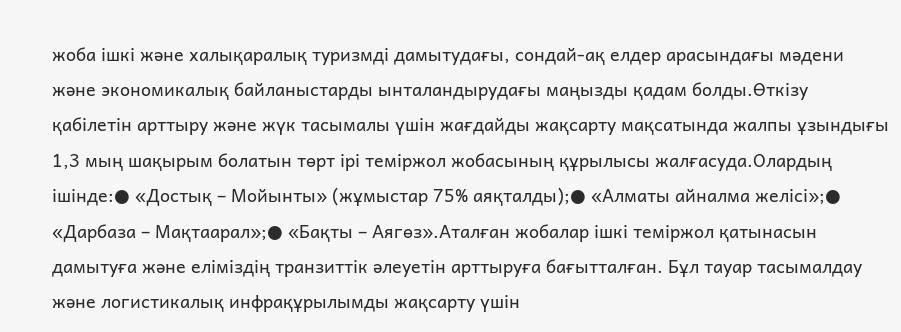жоба ішкі және халықаралық туризмді дамытудағы, сондай-ақ елдер арасындағы мәдени және экономикалық байланыстарды ынталандырудағы маңызды қадам болды.Өткізу қабілетін арттыру және жүк тасымалы үшін жағдайды жақсарту мақсатында жалпы ұзындығы 1,3 мың шақырым болатын төрт ірі теміржол жобасының құрылысы жалғасуда.Олардың ішінде:● «Достық – Мойынты» (жұмыстар 75% аяқталды);● «Алматы айналма желісі»;● «Дарбаза – Мақтаарал»;● «Бақты – Аягөз».Аталған жобалар ішкі теміржол қатынасын дамытуға және еліміздің транзиттік әлеуетін арттыруға бағытталған. Бұл тауар тасымалдау және логистикалық инфрақұрылымды жақсарту үшін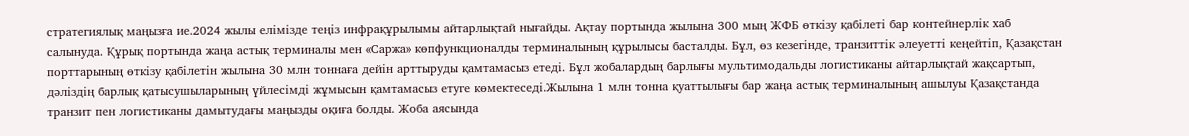стратегиялық маңызға ие.2024 жылы елімізде теңіз инфрақұрылымы айтарлықтай нығайды. Ақтау портында жылына 300 мың ЖФБ өткізу қабілеті бар контейнерлік хаб салынуда. Құрық портында жаңа астық терминалы мен «Саржа» көпфункционалды терминалының құрылысы басталды. Бұл, өз кезегінде, транзиттік әлеуетті кеңейтіп, Қазақстан порттарының өткізу қабілетін жылына 30 млн тоннаға дейін арттыруды қамтамасыз етеді. Бұл жобалардың барлығы мультимодальды логистиканы айтарлықтай жақсартып, дәліздің барлық қатысушыларының үйлесімді жұмысын қамтамасыз етуге көмектеседі.Жылына 1 млн тонна қуаттылығы бар жаңа астық терминалының ашылуы Қазақстанда транзит пен логистиканы дамытудағы маңызды оқиға болды. Жоба аясында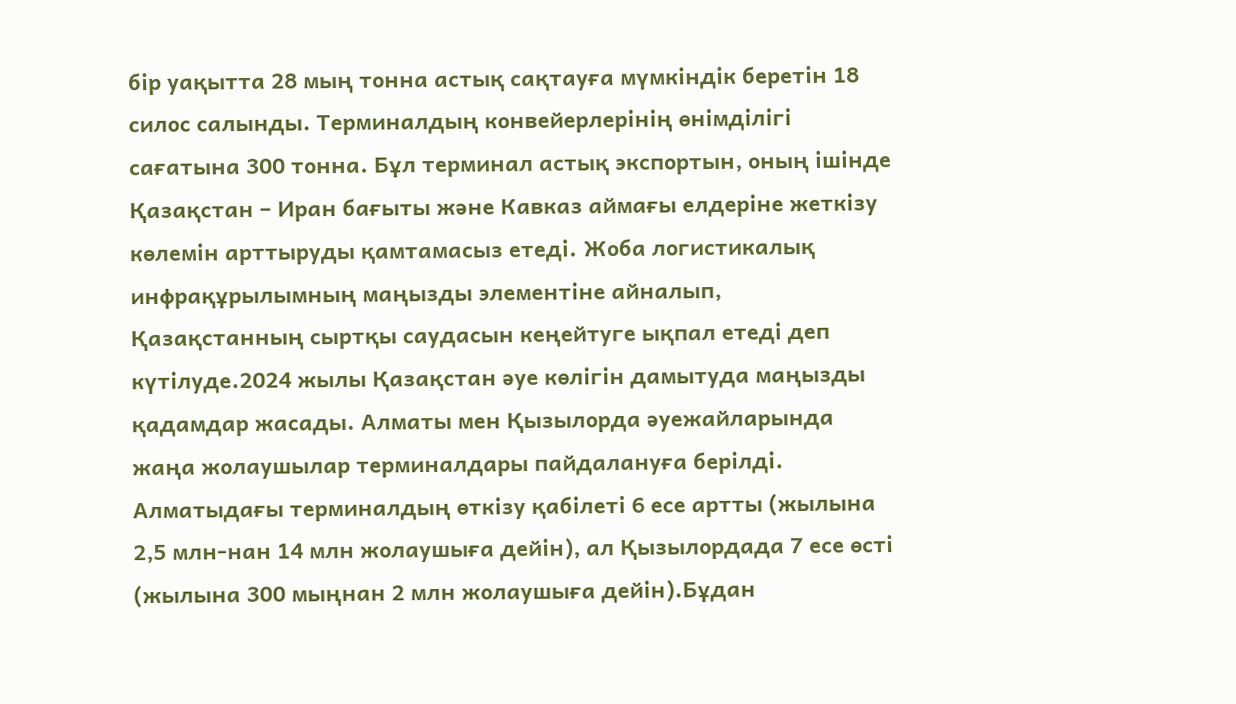бір уақытта 28 мың тонна астық сақтауға мүмкіндік беретін 18 силос салынды. Терминалдың конвейерлерінің өнімділігі сағатына 300 тонна. Бұл терминал астық экспортын, оның ішінде Қазақстан – Иран бағыты және Кавказ аймағы елдеріне жеткізу көлемін арттыруды қамтамасыз етеді. Жоба логистикалық инфрақұрылымның маңызды элементіне айналып, Қазақстанның сыртқы саудасын кеңейтуге ықпал етеді деп күтілуде.2024 жылы Қазақстан әуе көлігін дамытуда маңызды қадамдар жасады. Алматы мен Қызылорда әуежайларында жаңа жолаушылар терминалдары пайдалануға берілді. Алматыдағы терминалдың өткізу қабілеті 6 есе артты (жылына 2,5 млн-нан 14 млн жолаушыға дейін), ал Қызылордада 7 есе өсті (жылына 300 мыңнан 2 млн жолаушыға дейін).Бұдан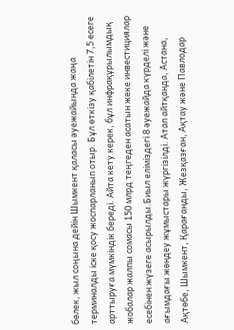бөлек, жыл соңына дейін Шымкент қаласы әуежайында жаңа терминалды іске қосу жоспарланып отыр. Бұл өткізу қабілетін 7,5 есеге арттыруға мүмкіндік береді. Айта кету керек, бұл инфрақұрылымдық жобалар жалпы сомасы 150 млрд теңгеден асатын жеке инвестициялар есебінен жүзеге асырылды.Биыл еліміздегі 8 әуежайда күрделі және ағымдағы жөндеу жұмыстары жүргізілді. Атап айтқанда, Астана, Ақтөбе, Шымкент, Қарағанды, Жезқазған, Ақтау және Павлодар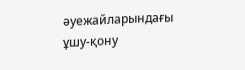әуежайларындағы ұшу-қону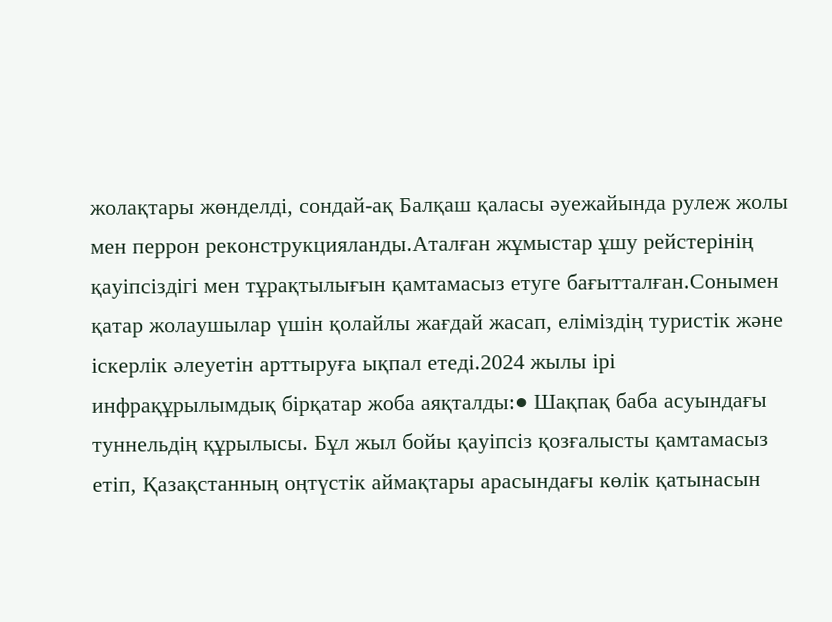жолақтары жөнделді, сондай-ақ Балқаш қаласы әуежайында рулеж жолы мен перрон реконструкцияланды.Аталған жұмыстар ұшу рейстерінің қауіпсіздігі мен тұрақтылығын қамтамасыз етуге бағытталған.Сонымен қатар жолаушылар үшін қолайлы жағдай жасап, еліміздің туристік және іскерлік әлеуетін арттыруға ықпал етеді.2024 жылы ірі инфрақұрылымдық бірқатар жоба аяқталды:● Шақпақ баба асуындағы туннельдің құрылысы. Бұл жыл бойы қауіпсіз қозғалысты қамтамасыз етіп, Қазақстанның оңтүстік аймақтары арасындағы көлік қатынасын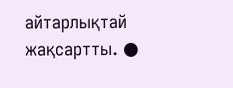айтарлықтай жақсартты. ●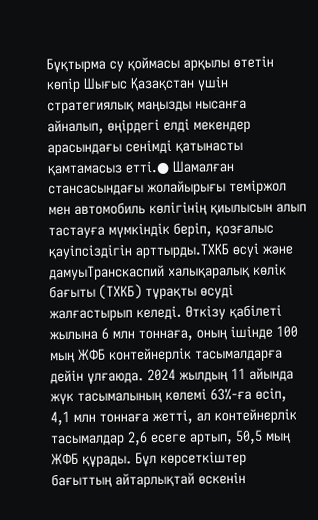Бұқтырма су қоймасы арқылы өтетін көпір Шығыс Қазақстан үшін стратегиялық маңызды нысанға айналып, өңірдегі елді мекендер арасындағы сенімді қатынасты қамтамасыз етті.● Шамалған стансасындағы жолайырығы теміржол мен автомобиль көлігінің қиылысын алып тастауға мүмкіндік беріп, қозғалыс қауіпсіздігін арттырды.ТХКБ өсуі және дамуыТранскаспий халықаралық көлік бағыты (ТХКБ) тұрақты өсуді жалғастырып келеді. Өткізу қабілеті жылына 6 млн тоннаға, оның ішінде 100 мың ЖФБ контейнерлік тасымалдарға дейін ұлғаюда. 2024 жылдың 11 айында жүк тасымалының көлемі 63%-ға өсіп, 4,1 млн тоннаға жетті, ал контейнерлік тасымалдар 2,6 есеге артып, 50,5 мың ЖФБ құрады. Бұл көрсеткіштер бағыттың айтарлықтай өскенін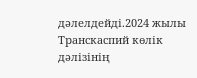дәлелдейді.2024 жылы Транскаспий көлік дәлізінің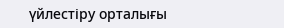үйлестіру орталығы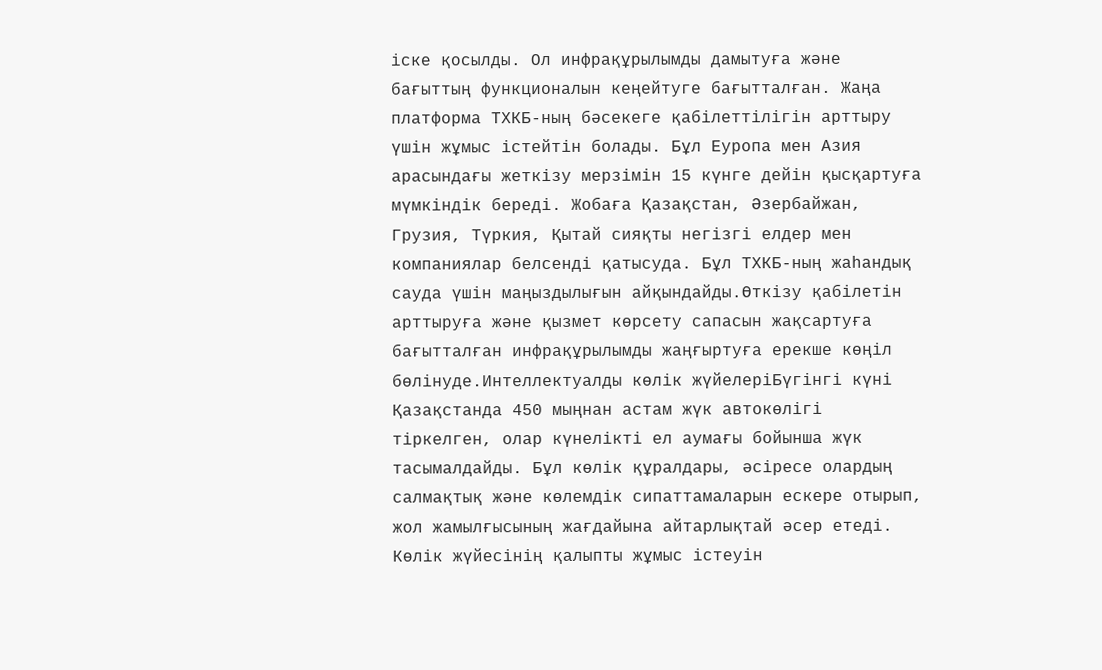іске қосылды. Ол инфрақұрылымды дамытуға және бағыттың функционалын кеңейтуге бағытталған. Жаңа платформа ТХКБ-ның бәсекеге қабілеттілігін арттыру үшін жұмыс істейтін болады. Бұл Еуропа мен Азия арасындағы жеткізу мерзімін 15 күнге дейін қысқартуға мүмкіндік береді. Жобаға Қазақстан, Әзербайжан, Грузия, Түркия, Қытай сияқты негізгі елдер мен компаниялар белсенді қатысуда. Бұл ТХКБ-ның жаһандық сауда үшін маңыздылығын айқындайды.Өткізу қабілетін арттыруға және қызмет көрсету сапасын жақсартуға бағытталған инфрақұрылымды жаңғыртуға ерекше көңіл бөлінуде.Интеллектуалды көлік жүйелеріБүгінгі күні Қазақстанда 450 мыңнан астам жүк автокөлігі тіркелген, олар күнелікті ел аумағы бойынша жүк тасымалдайды. Бұл көлік құралдары, әсіресе олардың салмақтық және көлемдік сипаттамаларын ескере отырып, жол жамылғысының жағдайына айтарлықтай әсер етеді. Көлік жүйесінің қалыпты жұмыс істеуін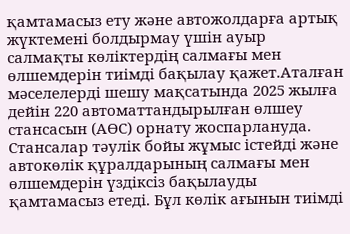қамтамасыз ету және автожолдарға артық жүктемені болдырмау үшін ауыр салмақты көліктердің салмағы мен өлшемдерін тиімді бақылау қажет.Аталған мәселелерді шешу мақсатында 2025 жылға дейін 220 автоматтандырылған өлшеу стансасын (АӨС) орнату жоспарлануда. Стансалар тәулік бойы жұмыс істейді және автокөлік құралдарының салмағы мен өлшемдерін үздіксіз бақылауды қамтамасыз етеді. Бұл көлік ағынын тиімді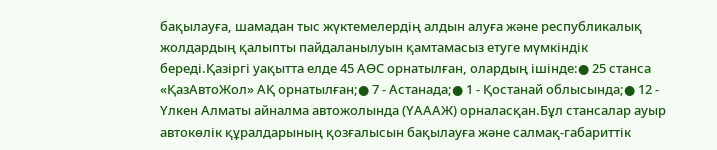бақылауға, шамадан тыс жүктемелердің алдын алуға және республикалық жолдардың қалыпты пайдаланылуын қамтамасыз етуге мүмкіндік береді.Қазіргі уақытта елде 45 АӨС орнатылған, олардың ішінде:● 25 станса «ҚазАвтоЖол» АҚ орнатылған;● 7 - Астанада;● 1 - Қостанай облысында;● 12 - Үлкен Алматы айналма автожолында (ҮАААЖ) орналасқан.Бұл стансалар ауыр автокөлік құралдарының қозғалысын бақылауға және салмақ-габариттік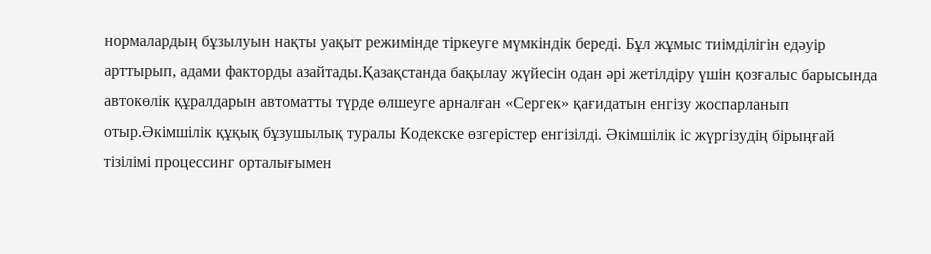нормалардың бұзылуын нақты уақыт режимінде тіркеуге мүмкіндік береді. Бұл жұмыс тиімділігін едәуір арттырып, адами факторды азайтады.Қазақстанда бақылау жүйесін одан әрі жетілдіру үшін қозғалыс барысында автокөлік құралдарын автоматты түрде өлшеуге арналған «Сергек» қағидатын енгізу жоспарланып отыр.Әкімшілік құқық бұзушылық туралы Кодекске өзгерістер енгізілді. Әкімшілік іс жүргізудің бірыңғай тізілімі процессинг орталығымен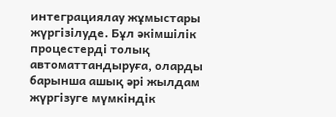интеграциялау жұмыстары жүргізілуде. Бұл әкімшілік процестерді толық автоматтандыруға, оларды барынша ашық әрі жылдам жүргізуге мүмкіндік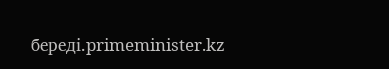береді.primeminister.kz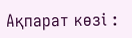Ақпарат көзі :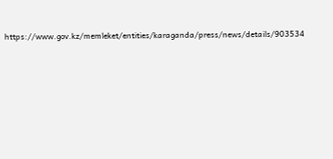https://www.gov.kz/memleket/entities/karaganda/press/news/details/903534